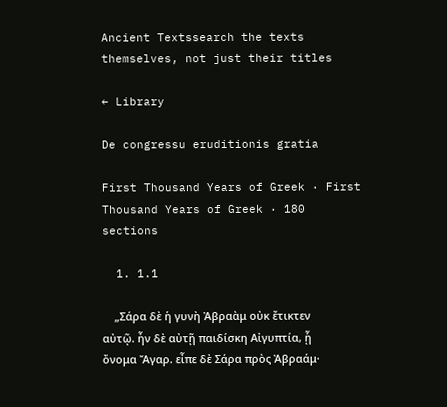Ancient Textssearch the texts themselves, not just their titles

← Library

De congressu eruditionis gratia

First Thousand Years of Greek · First Thousand Years of Greek · 180 sections

  1. 1.1

    „Σάρα δὲ ἡ γυνὴ Ἀβραὰμ οὐκ ἔτικτεν αὐτῷ. ἦν δὲ αὐτῇ παιδίσκη Αἰγυπτία, ᾗ ὄνομα Ἄγαρ. εἶπε δὲ Σάρα πρὸς Ἀβραάμ·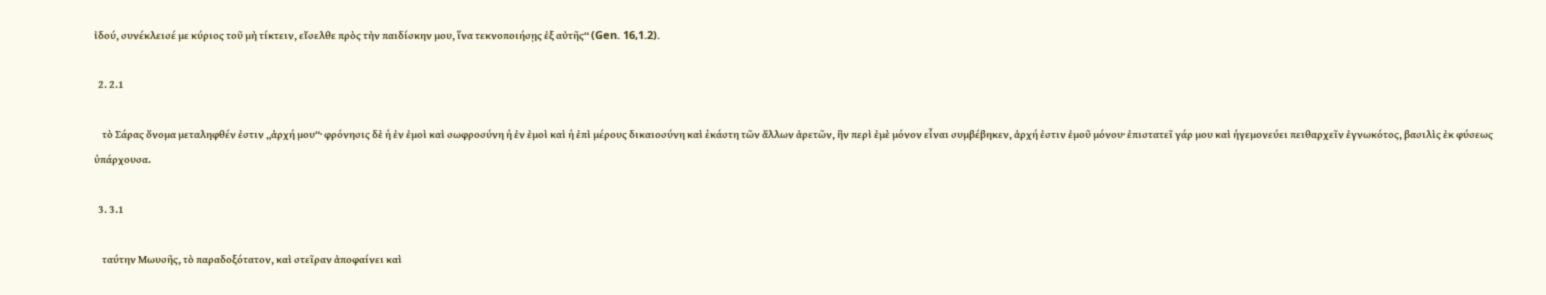ἰδού, συνέκλεισέ με κύριος τοῦ μὴ τίκτειν, εἴσελθε πρὸς τὴν παιδίσκην μου, ἵνα τεκνοποιήσῃς ἐξ αὐτῆς“ (Gen. 16,1.2).

  2. 2.1

    τὸ Σάρας ὄνομα μεταληφθέν ἐστιν „ἀρχή μου“· φρόνησις δὲ ἡ ἐν ἐμοὶ καὶ σωφροσύνη ἡ ἐν ἐμοὶ καὶ ἡ ἐπὶ μέρους δικαιοσύνη καὶ ἑκάστη τῶν ἄλλων ἀρετῶν, ἣν περὶ ἐμὲ μόνον εἶναι συμβέβηκεν, ἀρχή ἐστιν ἐμοῦ μόνου· ἐπιστατεῖ γάρ μου καὶ ἡγεμονεύει πειθαρχεῖν ἐγνωκότος, βασιλὶς ἐκ φύσεως ὑπάρχουσα.

  3. 3.1

    ταύτην Μωυσῆς, τὸ παραδοξότατον, καὶ στεῖραν ἀποφαίνει καὶ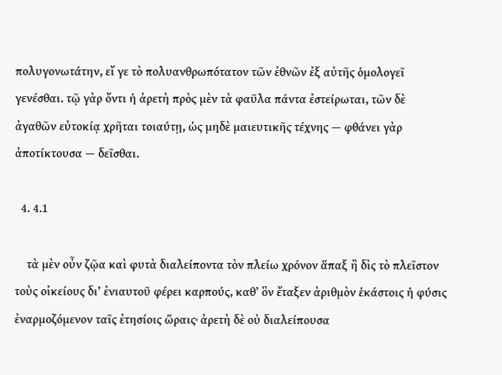πολυγονωτάτην, εἴ γε τὸ πολυανθρωπότατον τῶν ἐθνῶν ἐξ αὐτῆς ὁμολογεῖ γενέσθαι. τῷ γὰρ ὄντι ἡ ἀρετὴ πρὸς μὲν τὰ φαῦλα πάντα ἐστείρωται, τῶν δὲ ἀγαθῶν εὐτοκίᾳ χρῆται τοιαύτῃ, ὡς μηδὲ μαιευτικῆς τέχνης — φθάνει γὰρ ἀποτίκτουσα — δεῖσθαι.

  4. 4.1

    τὰ μὲν οὖν ζῷα καὶ φυτὰ διαλείποντα τὸν πλείω χρόνον ἅπαξ ἢ δὶς τὸ πλεῖστον τοὺς οἰκείους δι’ ἐνιαυτοῦ φέρει καρπούς, καθ’ ὃν ἔταξεν ἀριθμὸν ἑκάστοις ἡ φύσις ἐναρμοζόμενον ταῖς ἐτησίοις ὥραις· ἀρετὴ δὲ οὐ διαλείπουσα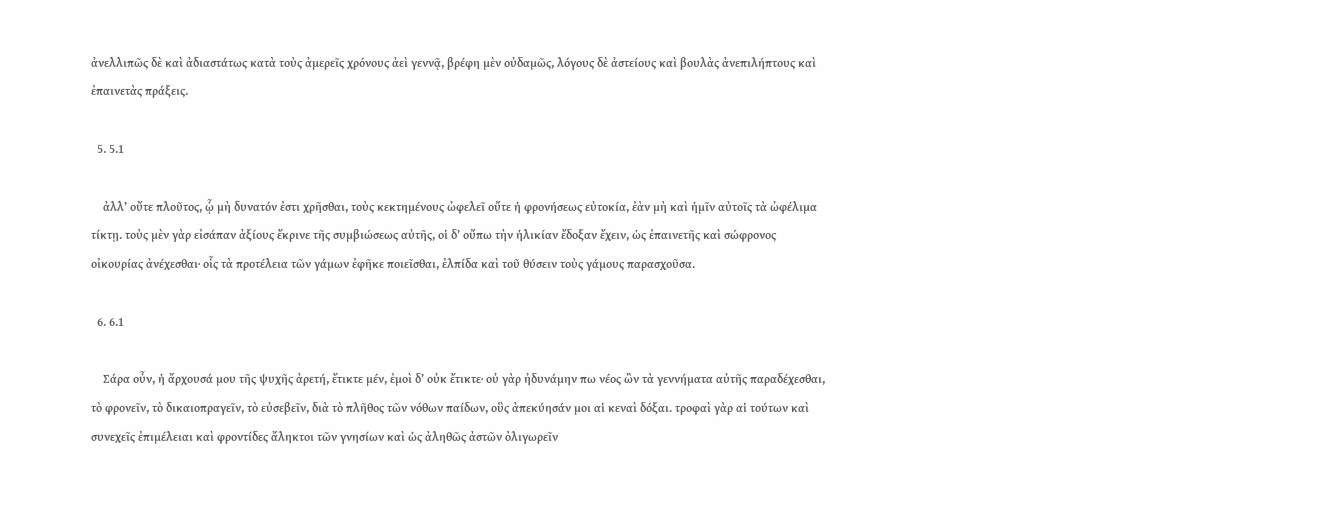ἀνελλιπῶς δὲ καὶ ἀδιαστάτως κατὰ τοὺς ἀμερεῖς χρόνους ἀεὶ γεννᾷ, βρέφη μὲν οὐδαμῶς, λόγους δὲ ἀστείους καὶ βουλὰς ἀνεπιλήπτους καὶ ἐπαινετὰς πράξεις.

  5. 5.1

    ἀλλ’ οὔτε πλοῦτος, ᾧ μὴ δυνατόν ἐστι χρῆσθαι, τοὺς κεκτημένους ὠφελεῖ οὔτε ἡ φρονήσεως εὐτοκία, ἐὰν μὴ καὶ ἡμῖν αὐτοῖς τὰ ὠφέλιμα τίκτῃ. τοὺς μὲν γὰρ εἰσάπαν ἀξίους ἔκρινε τῆς συμβιώσεως αὐτῆς, οἱ δ’ οὔπω τὴν ἡλικίαν ἔδοξαν ἔχειν, ὡς ἐπαινετῆς καὶ σώφρονος οἰκουρίας ἀνέχεσθαι· οἷς τὰ προτέλεια τῶν γάμων ἐφῆκε ποιεῖσθαι, ἐλπίδα καὶ τοῦ θύσειν τοὺς γάμους παρασχοῦσα.

  6. 6.1

    Σάρα οὖν, ἡ ἄρχουσά μου τῆς ψυχῆς ἀρετή, ἔτικτε μέν, ἐμοὶ δ’ οὐκ ἔτικτε· οὐ γὰρ ἠδυνάμην πω νέος ὢν τὰ γεννήματα αὐτῆς παραδέχεσθαι, τὸ φρονεῖν, τὸ δικαιοπραγεῖν, τὸ εὐσεβεῖν, διὰ τὸ πλῆθος τῶν νόθων παίδων, οὓς ἀπεκύησάν μοι αἱ κεναὶ δόξαι. τροφαὶ γὰρ αἱ τούτων καὶ συνεχεῖς ἐπιμέλειαι καὶ φροντίδες ἄληκτοι τῶν γνησίων καὶ ὡς ἀληθῶς ἀστῶν ὀλιγωρεῖν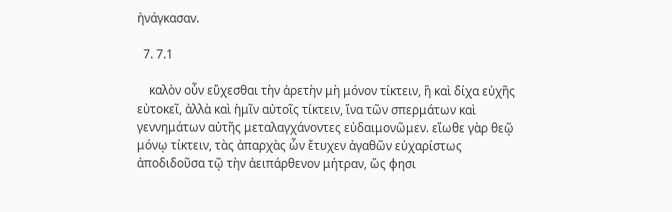ἠνάγκασαν.

  7. 7.1

    καλὸν οὖν εὔχεσθαι τὴν ἀρετὴν μὴ μόνον τίκτειν, ἣ καὶ δίχα εὐχῆς εὐτοκεῖ, ἀλλὰ καὶ ἡμῖν αὐτοῖς τίκτειν, ἵνα τῶν σπερμάτων καὶ γεννημάτων αὐτῆς μεταλαγχάνοντες εὐδαιμονῶμεν. εἴωθε γὰρ θεῷ μόνῳ τίκτειν, τὰς ἀπαρχὰς ὧν ἔτυχεν ἀγαθῶν εὐχαρίστως ἀποδιδοῦσα τῷ τὴν ἀειπάρθενον μήτραν, ὥς φησι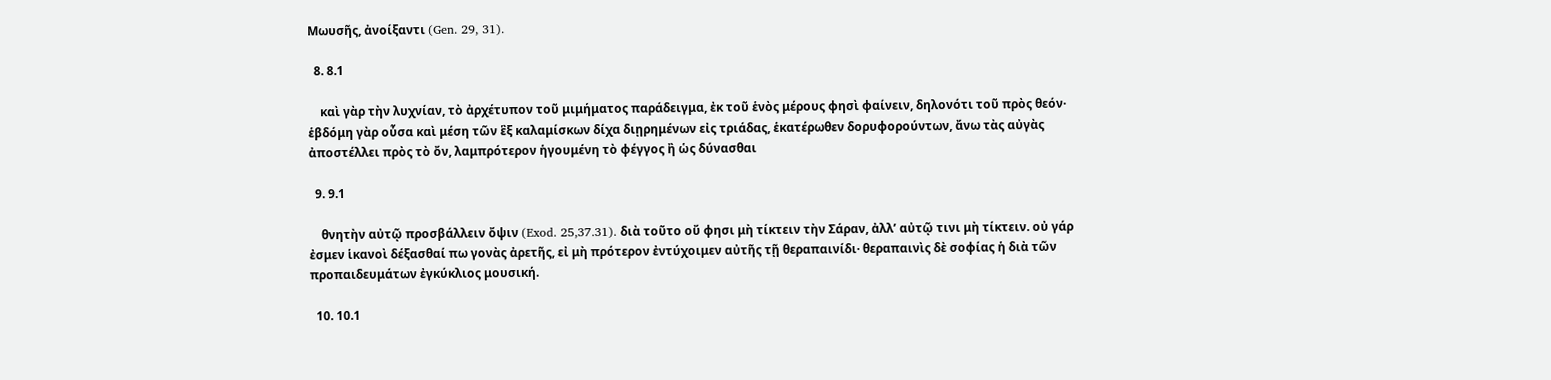Μωυσῆς, ἀνοίξαντι (Gen. 29, 31).

  8. 8.1

    καὶ γὰρ τὴν λυχνίαν, τὸ ἀρχέτυπον τοῦ μιμήματος παράδειγμα, ἐκ τοῦ ἑνὸς μέρους φησὶ φαίνειν, δηλονότι τοῦ πρὸς θεόν· ἑβδόμη γὰρ οὖσα καὶ μέση τῶν ἓξ καλαμίσκων δίχα διῃρημένων εἰς τριάδας, ἑκατέρωθεν δορυφορούντων, ἄνω τὰς αὐγὰς ἀποστέλλει πρὸς τὸ ὄν, λαμπρότερον ἡγουμένη τὸ φέγγος ἢ ὡς δύνασθαι

  9. 9.1

    θνητὴν αὐτῷ προσβάλλειν ὄψιν (Exod. 25,37.31). διὰ τοῦτο οὔ φησι μὴ τίκτειν τὴν Σάραν, ἀλλ’ αὐτῷ τινι μὴ τίκτειν. οὐ γάρ ἐσμεν ἱκανοὶ δέξασθαί πω γονὰς ἀρετῆς, εἰ μὴ πρότερον ἐντύχοιμεν αὐτῆς τῇ θεραπαινίδι· θεραπαινὶς δὲ σοφίας ἡ διὰ τῶν προπαιδευμάτων ἐγκύκλιος μουσική.

  10. 10.1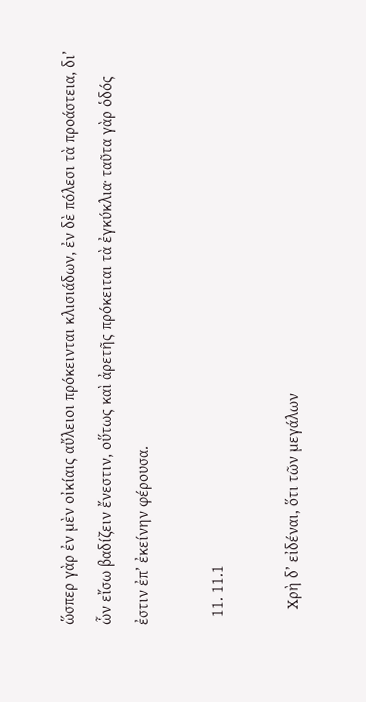ὥσπερ γὰρ ἐν μὲν οἰκίαις αὔλειοι πρόκεινται κλισιάδων, ἐν δὲ πόλεσι τὰ προάστεια, δι’ ὧν εἴσω βαδίζειν ἔνεστιν, οὕτως καὶ ἀρετῆς πρόκειται τὰ ἐγκύκλια· ταῦτα γὰρ ὁδός ἐστιν ἐπ’ ἐκείνην φέρουσα.

  11. 11.1

    Χρὴ δ’ εἰδέναι, ὅτι τῶν μεγάλων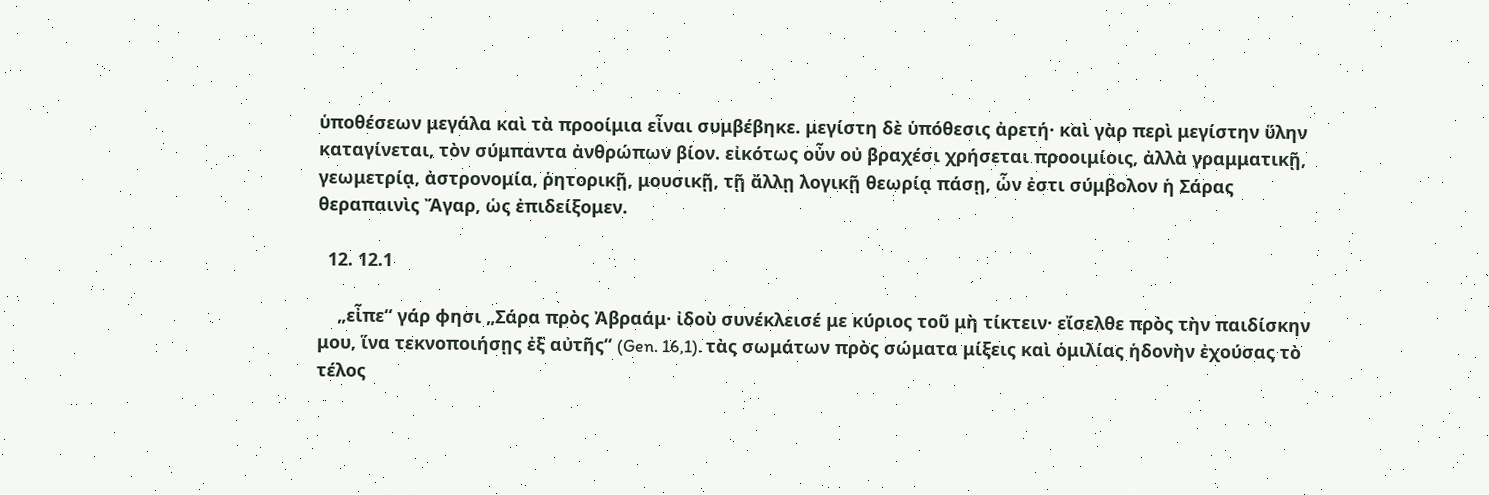ὑποθέσεων μεγάλα καὶ τὰ προοίμια εἶναι συμβέβηκε. μεγίστη δὲ ὑπόθεσις ἀρετή· καὶ γὰρ περὶ μεγίστην ὕλην καταγίνεται, τὸν σύμπαντα ἀνθρώπων βίον. εἰκότως οὖν οὐ βραχέσι χρήσεται προοιμίοις, ἀλλὰ γραμματικῇ, γεωμετρίᾳ, ἀστρονομία, ῥητορικῇ, μουσικῇ, τῇ ἄλλῃ λογικῇ θεωρίᾳ πάσῃ, ὧν ἐστι σύμβολον ἡ Σάρας θεραπαινὶς Ἄγαρ, ὡς ἐπιδείξομεν.

  12. 12.1

    „εἶπε“ γάρ φησι „Σάρα πρὸς Ἀβραάμ· ἰδοὺ συνέκλεισέ με κύριος τοῦ μὴ τίκτειν· εἴσελθε πρὸς τὴν παιδίσκην μου, ἵνα τεκνοποιήσῃς ἐξ αὐτῆς“ (Gen. 16,1). τὰς σωμάτων πρὸς σώματα μίξεις καὶ ὁμιλίας ἡδονὴν ἐχούσας τὸ τέλος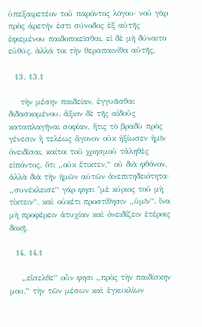ὑπεξαιρετέον τοῦ παρόντος λόγου· νοῦ γὰρ πρὸς ἀρετήν ἐστι σύνοδος ἐξ αὐτῆς ἐφιεμένου παιδοποιεῖσθαι, εἰ δὲ μὴ δύναιτο εὐθύς, ἀλλά τοι τὴν θεραπαινίθα αὐτῆς,

  13. 13.1

    τὴν μέσην παιδείαν, ἐγγυᾶσθαι διδασκομένου. ἄξιον δὲ τῆς αἰδοῦς καταπλαγῆναι σοφίαν, ἥτις τὸ βραδὺ πρὸς γένεσιν ἢ τελέως ἄγονον οὐκ ἠξίωσεν ἡμῖν ὀνειδίσαι, καίτοι τοῦ χρησμοῦ τἀληθὲς εἰπόντος, ὅτι „οὐκ ἔτικτεν,“ οὐ διὰ φθόνον, ἀλλὰ διὰ τὴν ἡμῶν αὐτῶν ἀνεπιτηδειότητα· „συνέκλεισε“ γάρ φησι "μὲ κύριος τοῦ μὴ τίκτειν“, καὶ οὐκέτι προστίθησιν „ὑμῖν“, ἵνα μὴ προφέρειν ἀτυχίαν καὶ ὀνειδίζειν ἑτέροις δοκῇ.

  14. 14.1

    „εἴσελθε“ οὖν φησι „πρὸς τὴν παιδίσκην μου,“ τὴν τῶν μέσων καὶ ἐγκυκλίων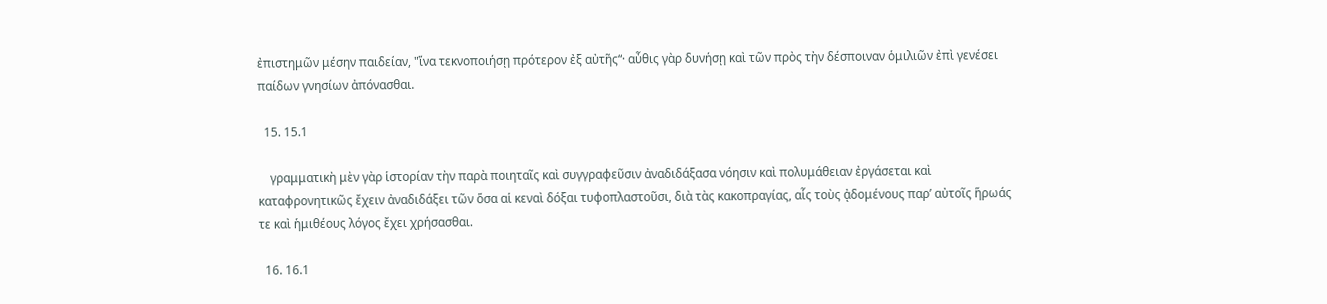ἐπιστημῶν μέσην παιδείαν, "ἵνα τεκνοποιήσῃ πρότερον ἐξ αὐτῆς“· αὖθις γὰρ δυνήσῃ καὶ τῶν πρὸς τὴν δέσποιναν ὁμιλιῶν ἐπὶ γενέσει παίδων γνησίων ἀπόνασθαι.

  15. 15.1

    γραμματικὴ μὲν γὰρ ἱστορίαν τὴν παρὰ ποιηταῖς καὶ συγγραφεῦσιν ἀναδιδάξασα νόησιν καὶ πολυμάθειαν ἐργάσεται καὶ καταφρονητικῶς ἔχειν ἀναδιδάξει τῶν ὅσα αἱ κεναὶ δόξαι τυφοπλαστοῦσι, διὰ τὰς κακοπραγίας, αἷς τοὺς ᾀδομένους παρ’ αὐτοῖς ἥρωάς τε καὶ ἡμιθέους λόγος ἔχει χρήσασθαι.

  16. 16.1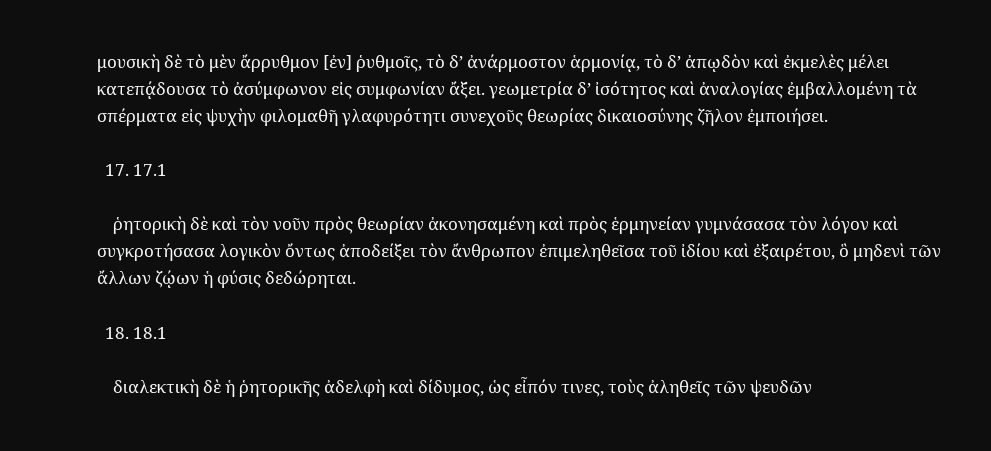μουσικὴ δὲ τὸ μὲν ἄρρυθμον [ἐν] ῥυθμοῖς, τὸ δ’ ἀνάρμοστον ἁρμονίᾳ, τὸ δ’ ἀπῳδὸν καὶ ἐκμελὲς μέλει κατεπᾴδουσα τὸ ἀσύμφωνον εἰς συμφωνίαν ἄξει. γεωμετρία δ’ ἰσότητος καὶ ἀναλογίας ἐμβαλλομένη τὰ σπέρματα εἰς ψυχὴν φιλομαθῆ γλαφυρότητι συνεχοῦς θεωρίας δικαιοσύνης ζῆλον ἐμποιήσει.

  17. 17.1

    ῥητορικὴ δὲ καὶ τὸν νοῦν πρὸς θεωρίαν ἀκονησαμένη καὶ πρὸς ἑρμηνείαν γυμνάσασα τὸν λόγον καὶ συγκροτήσασα λογικὸν ὄντως ἀποδείξει τὸν ἄνθρωπον ἐπιμεληθεῖσα τοῦ ἰδίου καὶ ἐξαιρέτου, ὃ μηδενὶ τῶν ἄλλων ζῴων ἡ φύσις δεδώρηται.

  18. 18.1

    διαλεκτικὴ δὲ ἡ ῥητορικῆς ἀδελφὴ καὶ δίδυμος, ὡς εἶπόν τινες, τοὺς ἀληθεῖς τῶν ψευδῶν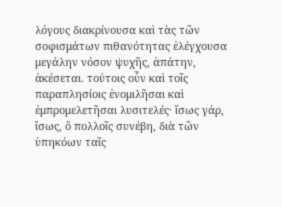λόγους διακρίνουσα καὶ τὰς τῶν σοφισμάτων πιθανότητας ἐλέγχουσα μεγάλην νόσον ψυχῆς, ἀπάτην, ἀκέσεται. τούτοις οὖν καὶ τοῖς παραπλησίοις ἐνομιλῆσαι καὶ ἐμπρομελετῆσαι λυσιτελές· ἴσως γάρ, ἴσως, ὃ πολλοῖς συνέβη, διὰ τῶν ὑπηκόων ταῖς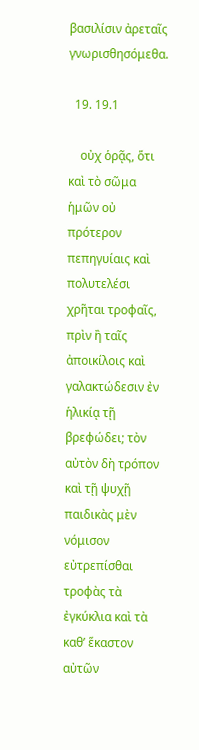βασιλίσιν ἀρεταῖς γνωρισθησόμεθα.

  19. 19.1

    οὐχ ὁρᾷς, ὅτι καὶ τὸ σῶμα ἡμῶν οὐ πρότερον πεπηγυίαις καὶ πολυτελέσι χρῆται τροφαῖς, πρὶν ἢ ταῖς ἀποικίλοις καὶ γαλακτώδεσιν ἐν ἡλικίᾳ τῇ βρεφώδει; τὸν αὐτὸν δὴ τρόπον καὶ τῇ ψυχῇ παιδικὰς μὲν νόμισον εὐτρεπίσθαι τροφὰς τὰ ἐγκύκλια καὶ τὰ καθ’ ἕκαστον αὐτῶν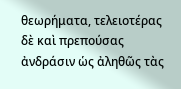θεωρήματα, τελειοτέρας δὲ καὶ πρεπούσας ἀνδράσιν ὡς ἀληθῶς τὰς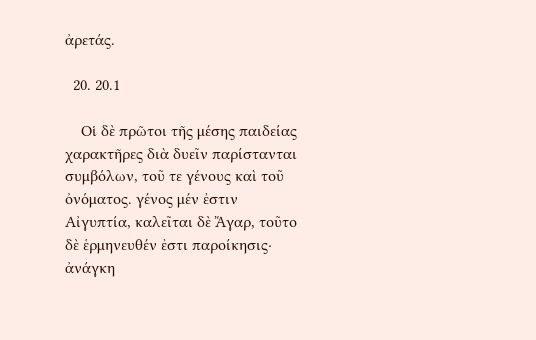ἀρετάς.

  20. 20.1

    Οἱ δὲ πρῶτοι τῆς μέσης παιδείας χαρακτῆρες διὰ δυεῖν παρίστανται συμβόλων, τοῦ τε γένους καὶ τοῦ ὀνόματος. γένος μέν ἐστιν Αἰγυπτία, καλεῖται δὲ Ἄγαρ, τοῦτο δὲ ἑρμηνευθέν ἐστι παροίκησις· ἀνάγκη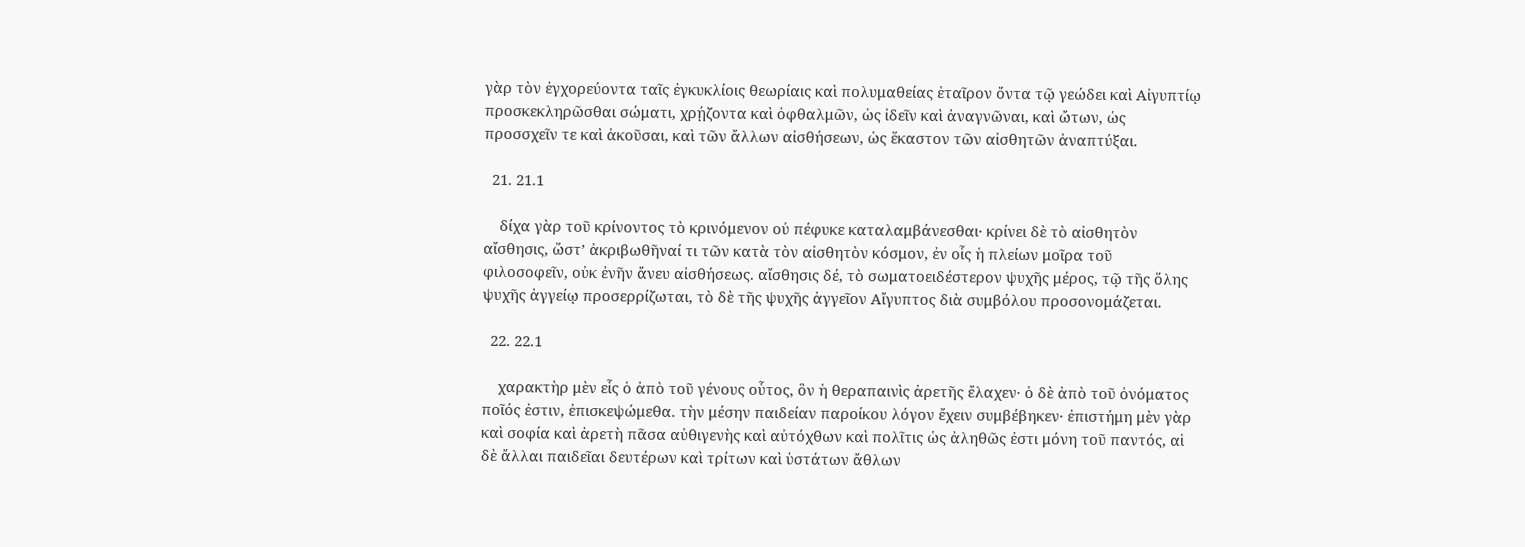γὰρ τὸν ἐγχορεύοντα ταῖς ἐγκυκλίοις θεωρίαις καὶ πολυμαθείας ἑταῖρον ὄντα τῷ γεώδει καὶ Αἰγυπτίῳ προσκεκληρῶσθαι σώματι, χρῄζοντα καὶ ὀφθαλμῶν, ὡς ἰδεῖν καὶ ἀναγνῶναι, καὶ ὤτων, ὡς προσσχεῖν τε καὶ ἀκοῦσαι, καὶ τῶν ἄλλων αἰσθήσεων, ὡς ἕκαστον τῶν αἰσθητῶν ἀναπτύξαι.

  21. 21.1

    δίχα γὰρ τοῦ κρίνοντος τὸ κρινόμενον οὐ πέφυκε καταλαμβάνεσθαι· κρίνει δὲ τὸ αἰσθητὸν αἴσθησις, ὥστ’ ἀκριβωθῆναί τι τῶν κατὰ τὸν αἰσθητὸν κόσμον, ἐν οἷς ἡ πλείων μοῖρα τοῦ φιλοσοφεῖν, οὐκ ἐνῆν ἄνευ αἰσθήσεως. αἴσθησις δέ, τὸ σωματοειδέστερον ψυχῆς μέρος, τῷ τῆς ὅλης ψυχῆς ἀγγείῳ προσερρίζωται, τὸ δὲ τῆς ψυχῆς ἀγγεῖον Αἴγυπτος διὰ συμβόλου προσονομάζεται.

  22. 22.1

    χαρακτὴρ μὲν εἷς ὁ ἀπὸ τοῦ γένους οὗτος, ὃν ἡ θεραπαινὶς ἀρετῆς ἔλαχεν· ὁ δὲ ἀπὸ τοῦ ὀνόματος ποῖός ἐστιν, ἐπισκεψώμεθα. τὴν μέσην παιδείαν παροίκου λόγον ἔχειν συμβέβηκεν· ἐπιστήμη μὲν γὰρ καὶ σοφία καὶ ἀρετὴ πᾶσα αὐθιγενὴς καὶ αὐτόχθων καὶ πολῖτις ὡς ἀληθῶς ἐστι μόνη τοῦ παντός, αἱ δὲ ἄλλαι παιδεῖαι δευτέρων καὶ τρίτων καὶ ὑστάτων ἄθλων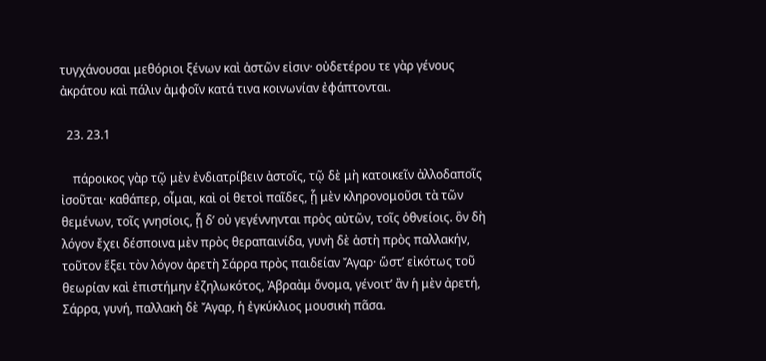τυγχάνουσαι μεθόριοι ξένων καὶ ἀστῶν εἰσιν· οὐδετέρου τε γὰρ γένους ἀκράτου καὶ πάλιν ἀμφοῖν κατά τινα κοινωνίαν ἐφάπτονται.

  23. 23.1

    πάροικος γὰρ τῷ μὲν ἐνδιατρίβειν ἀστοῖς, τῷ δὲ μὴ κατοικεῖν ἀλλοδαποῖς ἰσοῦται· καθάπερ, οἶμαι, καὶ οἱ θετοὶ παῖδες, ᾗ μὲν κληρονομοῦσι τὰ τῶν θεμένων, τοῖς γνησίοις, ᾗ δ’ οὐ γεγέννηνται πρὸς αὐτῶν, τοῖς ὀθνείοις. ὃν δὴ λόγον ἔχει δέσποινα μὲν πρὸς θεραπαινίδα, γυνὴ δὲ ἀστὴ πρὸς παλλακήν, τοῦτον ἕξει τὸν λόγον ἀρετὴ Σάρρα πρὸς παιδείαν Ἄγαρ· ὥστ’ εἰκότως τοῦ θεωρίαν καὶ ἐπιστήμην ἐζηλωκότος, Ἀβραὰμ ὄνομα, γένοιτ’ ἂν ἡ μὲν ἀρετή, Σάρρα, γυνή, παλλακὴ δὲ Ἄγαρ, ἡ ἐγκύκλιος μουσικὴ πᾶσα.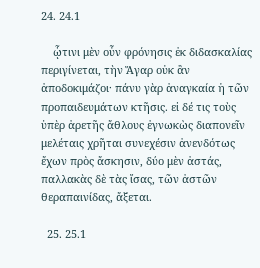24. 24.1

    ᾧτινι μὲν οὖν φρόνησις ἐκ διδασκαλίας περιγίνεται, τὴν Ἄγαρ οὐκ ἂν ἀποδοκιμάζοι· πάνυ γὰρ ἀναγκαία ἡ τῶν προπαιδευμάτων κτῆσις. εἰ δέ τις τοὺς ὑπὲρ ἀρετῆς ἄθλους ἐγνωκὼς διαπονεῖν μελέταις χρῆται συνεχέσιν ἀνενδότως ἔχων πρὸς ἄσκησιν, δύο μὲν ἀστάς, παλλακὰς δὲ τὰς ἴσας, τῶν ἀστῶν θεραπαινίδας, ἄξεται.

  25. 25.1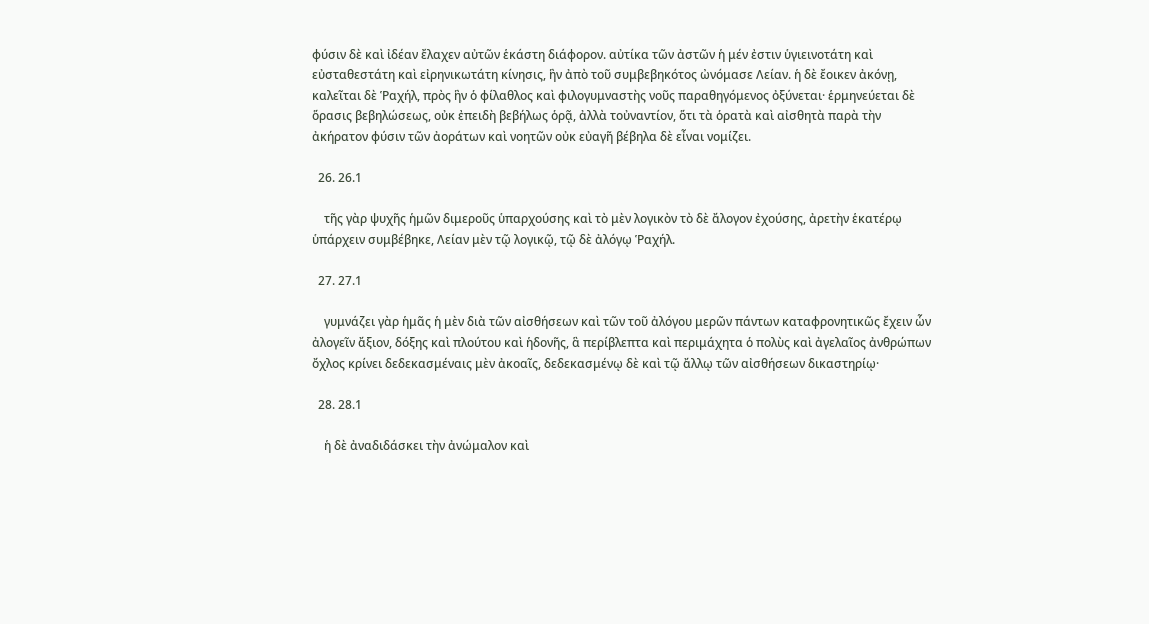φύσιν δὲ καὶ ἰδέαν ἔλαχεν αὐτῶν ἑκάστη διάφορον. αὐτίκα τῶν ἀστῶν ἡ μέν ἐστιν ὑγιεινοτάτη καὶ εὐσταθεστάτη καὶ εἰρηνικωτάτη κίνησις, ἣν ἀπὸ τοῦ συμβεβηκότος ὠνόμασε Λείαν. ἡ δὲ ἔοικεν ἀκόνῃ, καλεῖται δὲ Ῥαχήλ, πρὸς ἣν ὁ φίλαθλος καὶ φιλογυμναστὴς νοῦς παραθηγόμενος ὀξύνεται· ἑρμηνεύεται δὲ ὅρασις βεβηλώσεως, οὐκ ἐπειδὴ βεβήλως ὁρᾷ, ἀλλὰ τοὐναντίον, ὅτι τὰ ὁρατὰ καὶ αἰσθητὰ παρὰ τὴν ἀκήρατον φύσιν τῶν ἀοράτων καὶ νοητῶν οὐκ εὐαγῆ βέβηλα δὲ εἶναι νομίζει.

  26. 26.1

    τῆς γὰρ ψυχῆς ἡμῶν διμεροῦς ὑπαρχούσης καὶ τὸ μὲν λογικὸν τὸ δὲ ἄλογον ἐχούσης, ἀρετὴν ἑκατέρῳ ὑπάρχειν συμβέβηκε, Λείαν μὲν τῷ λογικῷ, τῷ δὲ ἀλόγῳ Ῥαχήλ.

  27. 27.1

    γυμνάζει γὰρ ἡμᾶς ἡ μὲν διὰ τῶν αἰσθήσεων καὶ τῶν τοῦ ἀλόγου μερῶν πάντων καταφρονητικῶς ἔχειν ὧν ἀλογεῖν ἄξιον, δόξης καὶ πλούτου καὶ ἡδονῆς, ἃ περίβλεπτα καὶ περιμάχητα ὁ πολὺς καὶ ἀγελαῖος ἀνθρώπων ὄχλος κρίνει δεδεκασμέναις μὲν ἀκοαῖς, δεδεκασμένῳ δὲ καὶ τῷ ἄλλῳ τῶν αἰσθήσεων δικαστηρίῳ·

  28. 28.1

    ἡ δὲ ἀναδιδάσκει τὴν ἀνώμαλον καὶ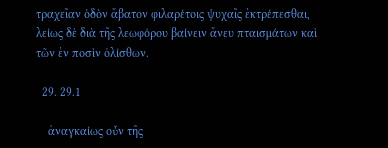τραχεῖαν ὁδὸν ἄβατον φιλαρέτοις ψυχαῖς ἐκτρέπεσθαι, λείως δὲ διὰ τῆς λεωφόρου βαίνειν ἄνευ πταισμάτων καὶ τῶν ἐν ποσὶν ὀλίσθων.

  29. 29.1

    ἀναγκαίως οὖν τῆς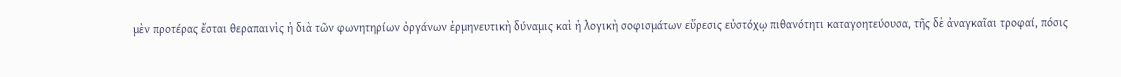μὲν προτέρας ἔσται θεραπαινὶς ἡ διὰ τῶν φωνητηρίων ὀργάνων ἑρμηνευτικὴ δύναμις καὶ ἡ λογικὴ σοφισμάτων εὕρεσις εὐστόχῳ πιθανότητι καταγοητεύουσα, τῆς δὲ ἀναγκαῖαι τροφαί, πόσις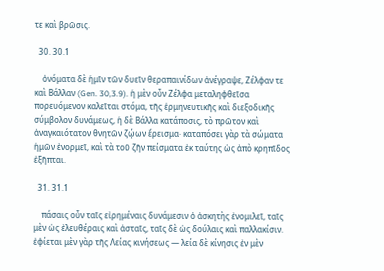τε καὶ βρῶσις.

  30. 30.1

    ὀνόματα δὲ ἡμῖν τῶν δυεῖν θεραπαινίδων ἀνέγραψε, Ζέλφαν τε καὶ Βάλλαν (Gen. 30,3.9). ἡ μὲν οὖν Ζέλφα μεταληφθεῖσα πορευόμενον καλεῖται στόμα, τῆς ἑρμηνευτικῆς καὶ διεξοδικῆς σύμβολον δυνάμεως, ἡ δὲ Βάλλα κατάποσις, τὸ πρῶτον καὶ ἀναγκαιότατον θνητῶν ζῴων ἔρεισμα· καταπόσει γὰρ τὰ σώματα ἡμῶν ἐνορμεῖ, καὶ τὰ τοῦ ζῆν πείσματα ἐκ ταύτης ὡς ἀπὸ κρηπῖδος ἐξῆπται.

  31. 31.1

    πάσαις οὖν ταῖς εἰρημέναις δυνάμεσιν ὁ ἀσκητὴς ἐνομιλεῖ, ταῖς μὲν ὡς ἐλευθέραις καὶ ἀσταῖς, ταῖς δὲ ὡς δούλαις καὶ παλλακίσιν. ἐφίεται μὲν γὰρ τῆς Λείας κινήσεως — λεία δὲ κίνησις ἐν μὲν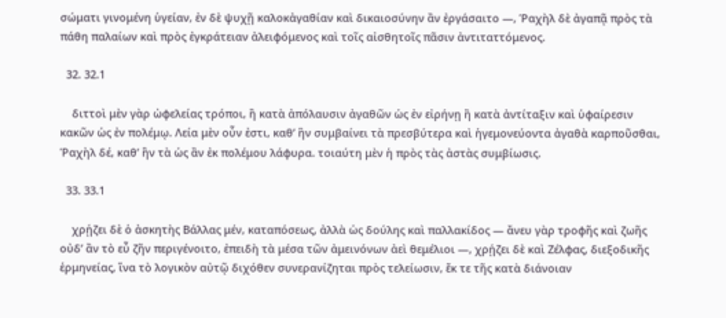σώματι γινομένη ὑγείαν, ἐν δὲ ψυχῇ καλοκἀγαθίαν καὶ δικαιοσύνην ἂν ἐργάσαιτο —, Ῥαχὴλ δὲ ἀγαπᾷ πρὸς τὰ πάθη παλαίων καὶ πρὸς ἐγκράτειαν ἀλειφόμενος καὶ τοῖς αἰσθητοῖς πᾶσιν ἀντιταττόμενος.

  32. 32.1

    διττοὶ μὲν γὰρ ὠφελείας τρόποι, ἢ κατὰ ἀπόλαυσιν ἀγαθῶν ὡς ἐν εἰρήνῃ ἢ κατὰ ἀντίταξιν καὶ ὑφαίρεσιν κακῶν ὡς ἐν πολέμῳ. Λεία μὲν οὖν ἐστι, καθ’ ἣν συμβαίνει τὰ πρεσβύτερα καὶ ἡγεμονεύοντα ἀγαθὰ καρποῦσθαι, Ῥαχὴλ δέ, καθ’ ἣν τὰ ὡς ἂν ἐκ πολέμου λάφυρα. τοιαύτη μὲν ἡ πρὸς τὰς ἀστὰς συμβίωσις.

  33. 33.1

    χρῄζει δὲ ὁ ἀσκητὴς Βάλλας μέν, καταπόσεως, ἀλλὰ ὡς δούλης καὶ παλλακίδος — ἄνευ γὰρ τροφῆς καὶ ζωῆς οὐδ’ ἂν τὸ εὖ ζῆν περιγένοιτο, ἐπειδὴ τὰ μέσα τῶν ἀμεινόνων ἀεὶ θεμέλιοι —, χρῄζει δὲ καὶ Ζέλφας, διεξοδικῆς ἑρμηνείας, ἵνα τὸ λογικὸν αὐτῷ διχόθεν συνερανίζηται πρὸς τελείωσιν, ἔκ τε τῆς κατὰ διάνοιαν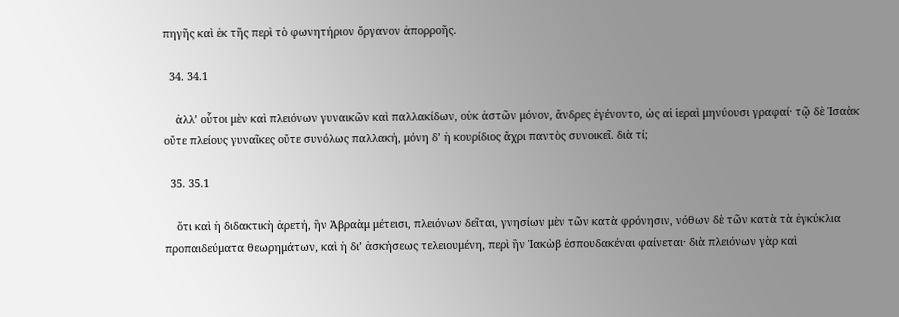πηγῆς καὶ ἐκ τῆς περὶ τὸ φωνητήριον ὄργανον ἀπορροῆς.

  34. 34.1

    ἀλλ’ οὗτοι μὲν καὶ πλειόνων γυναικῶν καὶ παλλακίδων, οὐκ ἀστῶν μόνον, ἄνδρες ἐγένοντο, ὡς αἱ ἱεραὶ μηνύουσι γραφαί· τῷ δὲ Ἰσαὰκ οὔτε πλείους γυναῖκες οὔτε συνόλως παλλακή, μόνη δ’ ἡ κουρίδιος ἄχρι παντὸς συνοικεῖ. διὰ τί;

  35. 35.1

    ὅτι καὶ ἡ διδακτικὴ ἀρετή, ἣν Ἀβραὰμ μέτεισι, πλειόνων δεῖται, γνησίων μὲν τῶν κατὰ φρόνησιν, νόθων δὲ τῶν κατὰ τὰ ἐγκύκλια προπαιδεύματα θεωρημάτων, καὶ ἡ δι’ ἀσκήσεως τελειουμένη, περὶ ἣν Ἰακὼβ ἐσπουδακέναι φαίνεται· διὰ πλειόνων γὰρ καὶ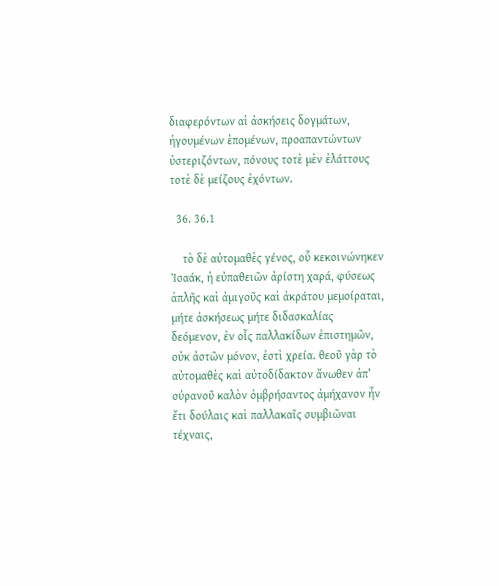διαφερόντων αἱ ἀσκήσεις δογμάτων, ἡγουμένων ἑπομένων, προαπαντώντων ὑστεριζόντων, πόνους τοτὲ μὲν ἐλάττους τοτὲ δὲ μείζους ἐχόντων.

  36. 36.1

    τὸ δὲ αὐτομαθὲς γένος, οὗ κεκοινώνηκεν Ἰσαάκ, ἡ εὐπαθειῶν ἀρίστη χαρά, φύσεως ἁπλῆς καὶ ἀμιγοῦς καὶ ἀκράτου μεμοίραται, μήτε ἀσκήσεως μήτε διδασκαλίας δεόμενον, ἐν οἷς παλλακίδων ἐπιστημῶν, οὐκ ἀστῶν μόνον, ἐστὶ χρεία. θεοῦ γὰρ τὸ αὐτομαθὲς καὶ αὐτοδίδακτον ἄνωθεν ἀπ’ οὐρανοῦ καλὸν ὀμβρήσαντος ἀμήχανον ἦν ἔτι δούλαις καὶ παλλακαῖς συμβιῶναι τέχναις,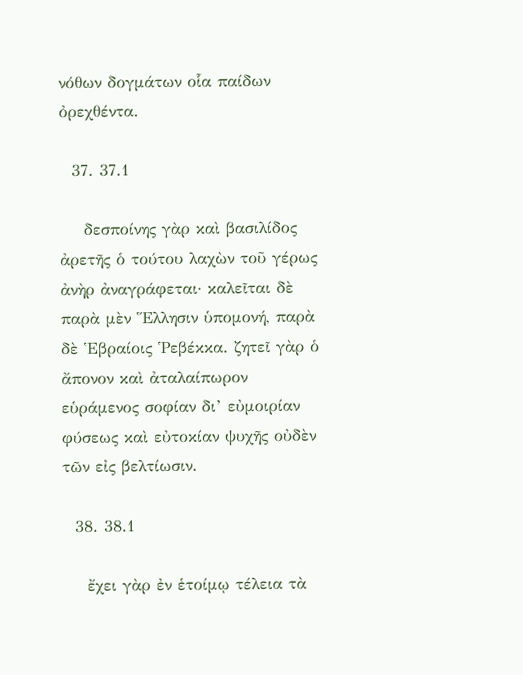νόθων δογμάτων οἷα παίδων ὀρεχθέντα.

  37. 37.1

    δεσποίνης γὰρ καὶ βασιλίδος ἀρετῆς ὁ τούτου λαχὼν τοῦ γέρως ἀνὴρ ἀναγράφεται· καλεῖται δὲ παρὰ μὲν Ἕλλησιν ὑπομονή, παρὰ δὲ Ἑβραίοις Ῥεβέκκα. ζητεῖ γὰρ ὁ ἄπονον καὶ ἀταλαίπωρον εὑράμενος σοφίαν δι’ εὐμοιρίαν φύσεως καὶ εὐτοκίαν ψυχῆς οὐδὲν τῶν εἰς βελτίωσιν.

  38. 38.1

    ἔχει γὰρ ἐν ἑτοίμῳ τέλεια τὰ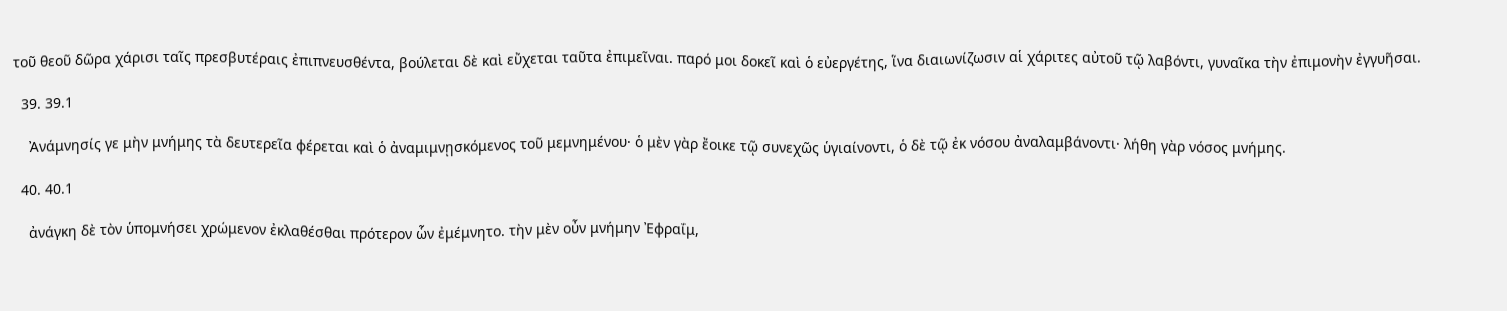τοῦ θεοῦ δῶρα χάρισι ταῖς πρεσβυτέραις ἐπιπνευσθέντα, βούλεται δὲ καὶ εὔχεται ταῦτα ἐπιμεῖναι. παρό μοι δοκεῖ καὶ ὁ εὐεργέτης, ἵνα διαιωνίζωσιν αἱ χάριτες αὐτοῦ τῷ λαβόντι, γυναῖκα τὴν ἐπιμονὴν ἐγγυῆσαι.

  39. 39.1

    Ἀνάμνησίς γε μὴν μνήμης τὰ δευτερεῖα φέρεται καὶ ὁ ἀναμιμνῃσκόμενος τοῦ μεμνημένου· ὁ μὲν γὰρ ἔοικε τῷ συνεχῶς ὑγιαίνοντι, ὁ δὲ τῷ ἐκ νόσου ἀναλαμβάνοντι· λήθη γὰρ νόσος μνήμης.

  40. 40.1

    ἀνάγκη δὲ τὸν ὑπομνήσει χρώμενον ἐκλαθέσθαι πρότερον ὧν ἐμέμνητο. τὴν μὲν οὖν μνήμην Ἐφραΐμ,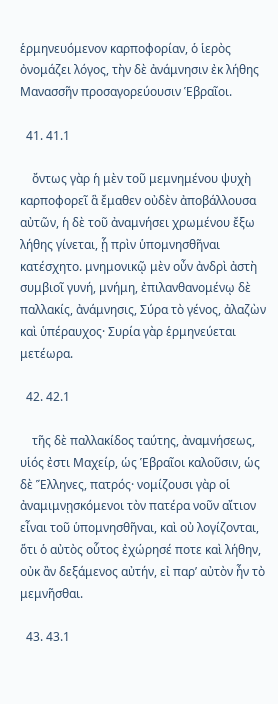ἑρμηνευόμενον καρποφορίαν, ὁ ἱερὸς ὀνομάζει λόγος, τὴν δὲ ἀνάμνησιν ἐκ λήθης Μανασσῆν προσαγορεύουσιν Ἑβραῖοι.

  41. 41.1

    ὄντως γὰρ ἡ μὲν τοῦ μεμνημένου ψυχὴ καρποφορεῖ ἃ ἔμαθεν οὐδὲν ἀποβάλλουσα αὐτῶν, ἡ δὲ τοῦ ἀναμνήσει χρωμένου ἔξω λήθης γίνεται, ᾗ πρὶν ὑπομνησθῆναι κατέσχητο. μνημονικῷ μὲν οὖν ἀνδρὶ ἀστὴ συμβιοῖ γυνή, μνήμη, ἐπιλανθανομένῳ δὲ παλλακίς, ἀνάμνησις, Σύρα τὸ γένος, ἀλαζὼν καὶ ὑπέραυχος· Συρία γὰρ ἑρμηνεύεται μετέωρα.

  42. 42.1

    τῆς δὲ παλλακίδος ταύτης, ἀναμνήσεως, υἱός ἐστι Μαχείρ, ὡς Ἑβραῖοι καλοῦσιν, ὡς δὲ Ἕλληνες, πατρός· νομίζουσι γὰρ οἱ ἀναμιμνῃσκόμενοι τὸν πατέρα νοῦν αἴτιον εἶναι τοῦ ὑπομνησθῆναι, καὶ οὐ λογίζονται, ὅτι ὁ αὐτὸς οὗτος ἐχώρησέ ποτε καὶ λήθην, οὐκ ἂν δεξάμενος αὐτήν, εἰ παρ’ αὐτὸν ἦν τὸ μεμνῆσθαι.

  43. 43.1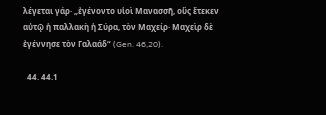λέγεται γάρ· „ἐγένοντο υἱοὶ Μανασσῆ, οὓς ἔτεκεν αὐτῷ ἡ παλλακὴ ἡ Σύρα, τὸν Μαχείρ· Μαχεὶρ δὲ ἐγέννησε τὸν Γαλαάδ“ (Gen. 46,20).

  44. 44.1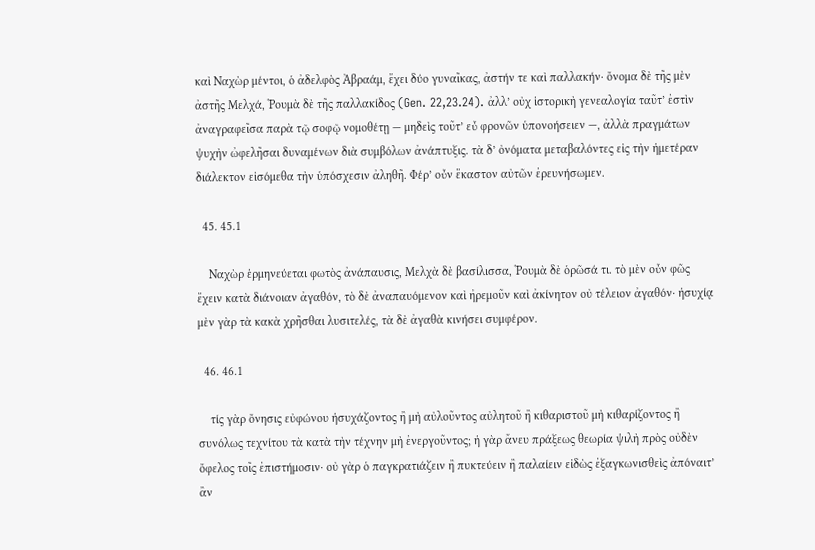καὶ Ναχὼρ μέντοι, ὁ ἀδελφὸς Ἀβραάμ, ἔχει δύο γυναῖκας, ἀστήν τε καὶ παλλακήν· ὄνομα δὲ τῆς μὲν ἀστῆς Μελχά, Ῥουμὰ δὲ τῆς παλλακίδος (Gen. 22,23.24). ἀλλ’ οὐχ ἱστορικὴ γενεαλογία ταῦτ’ ἐστὶν ἀναγραφεῖσα παρὰ τῷ σοφῷ νομοθέτῃ — μηδεὶς τοῦτ’ εὖ φρονῶν ὑπονοήσειεν —, ἀλλὰ πραγμάτων ψυχὴν ὠφελῆσαι δυναμένων διὰ συμβόλων ἀνάπτυξις. τὰ δ’ ὀνόματα μεταβαλόντες εἰς τὴν ἡμετέραν διάλεκτον εἰσόμεθα τὴν ὑπόσχεσιν ἀληθῆ. Φέρ’ οὖν ἕκαστον αὐτῶν ἐρευνήσωμεν.

  45. 45.1

    Ναχὼρ ἑρμηνεύεται φωτὸς ἀνάπαυσις, Μελχὰ δὲ βασίλισσα, Ῥουμὰ δὲ ὁρῶσά τι. τὸ μὲν οὖν φῶς ἔχειν κατὰ διάνοιαν ἀγαθόν, τὸ δὲ ἀναπαυόμενον καὶ ἠρεμοῦν καὶ ἀκίνητον οὐ τέλειον ἀγαθόν· ἡσυχίᾳ μὲν γὰρ τὰ κακὰ χρῆσθαι λυσιτελές, τὰ δὲ ἀγαθὰ κινήσει συμφέρον.

  46. 46.1

    τίς γὰρ ὄνησις εὐφώνου ἡσυχάζοντος ἢ μὴ αὐλοῦντος αὐλητοῦ ἢ κιθαριστοῦ μὴ κιθαρίζοντος ἢ συνόλως τεχνίτου τὰ κατὰ τὴν τέχνην μὴ ἐνεργοῦντος; ἡ γὰρ ἄνευ πράξεως θεωρία ψιλὴ πρὸς οὐδὲν ὄφελος τοῖς ἐπιστήμοσιν· οὐ γὰρ ὁ παγκρατιάζειν ἢ πυκτεύειν ἢ παλαίειν εἰδὼς ἐξαγκωνισθεὶς ἀπόναιτ’ ἂν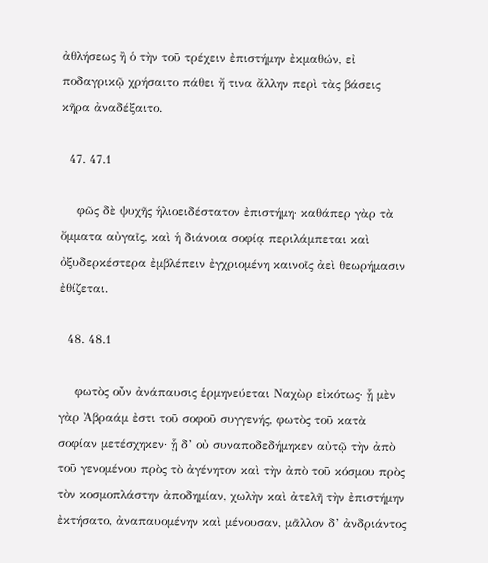ἀθλήσεως ἢ ὁ τὴν τοῦ τρέχειν ἐπιστήμην ἐκμαθών, εἰ ποδαγρικῷ χρήσαιτο πάθει ἤ τινα ἄλλην περὶ τὰς βάσεις κῆρα ἀναδέξαιτο.

  47. 47.1

    φῶς δὲ ψυχῆς ἡλιοειδέστατον ἐπιστήμη· καθάπερ γὰρ τὰ ὄμματα αὐγαῖς, καὶ ἡ διάνοια σοφίᾳ περιλάμπεται καὶ ὀξυδερκέστερα ἐμβλέπειν ἐγχριομένη καινοῖς ἀεὶ θεωρήμασιν ἐθίζεται.

  48. 48.1

    φωτὸς οὖν ἀνάπαυσις ἑρμηνεύεται Ναχὼρ εἰκότως· ᾗ μὲν γὰρ Ἀβραάμ ἐστι τοῦ σοφοῦ συγγενής, φωτὸς τοῦ κατὰ σοφίαν μετέσχηκεν· ᾗ δ’ οὐ συναποδεδήμηκεν αὐτῷ τὴν ἀπὸ τοῦ γενομένου πρὸς τὸ ἀγένητον καὶ τὴν ἀπὸ τοῦ κόσμου πρὸς τὸν κοσμοπλάστην ἀποδημίαν, χωλὴν καὶ ἀτελῆ τὴν ἐπιστήμην ἐκτήσατο, ἀναπαυομένην καὶ μένουσαν, μᾶλλον δ’ ἀνδριάντος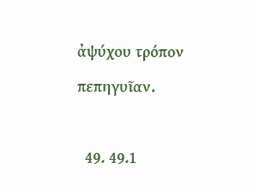ἀψύχου τρόπον πεπηγυῖαν.

  49. 49.1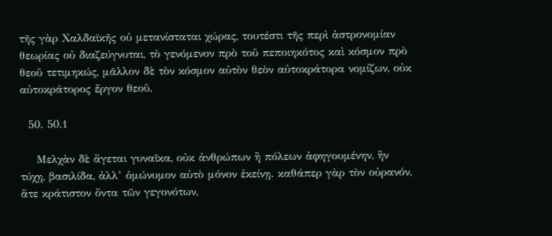τῆς γὰρ Χαλδαϊκῆς οὐ μετανίσταται χώρας, τουτέστι τῆς περὶ ἀστρονομίαν θεωρίας οὐ διαζεύγνυται, τὸ γενόμενον πρὸ τοῦ πεποιηκότος καὶ κόσμον πρὸ θεοῦ τετιμηκώς, μᾶλλον δὲ τὸν κόσμον αὐτὸν θεὸν αὐτοκράτορα νομίζων, οὐκ αὐτοκράτορος ἔργον θεοῦ.

  50. 50.1

    Μελχὰν δὲ ἄγεται γυναῖκα, οὐκ ἀνθρώπων ἢ πόλεων ἀφηγουμένην, ἢν τύχῃ, βασιλίδα, ἀλλ’ ὁμώνυμον αὐτὸ μόνον ἐκείνῃ. καθάπερ γὰρ τὸν οὐρανόν, ἅτε κράτιστον ὄντα τῶν γεγονότων,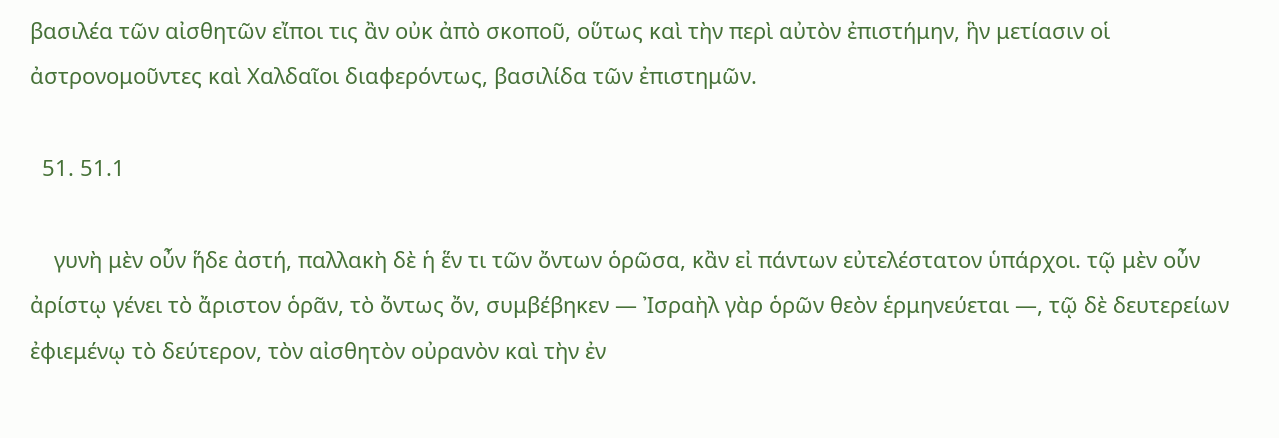βασιλέα τῶν αἰσθητῶν εἴποι τις ἂν οὐκ ἀπὸ σκοποῦ, οὕτως καὶ τὴν περὶ αὐτὸν ἐπιστήμην, ἣν μετίασιν οἱ ἀστρονομοῦντες καὶ Χαλδαῖοι διαφερόντως, βασιλίδα τῶν ἐπιστημῶν.

  51. 51.1

    γυνὴ μὲν οὖν ἥδε ἀστή, παλλακὴ δὲ ἡ ἕν τι τῶν ὄντων ὁρῶσα, κἂν εἰ πάντων εὐτελέστατον ὑπάρχοι. τῷ μὲν οὖν ἀρίστῳ γένει τὸ ἄριστον ὁρᾶν, τὸ ὄντως ὄν, συμβέβηκεν — Ἰσραὴλ γὰρ ὁρῶν θεὸν ἑρμηνεύεται —, τῷ δὲ δευτερείων ἐφιεμένῳ τὸ δεύτερον, τὸν αἰσθητὸν οὐρανὸν καὶ τὴν ἐν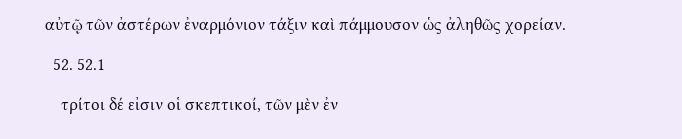αὐτῷ τῶν ἀστέρων ἐναρμόνιον τάξιν καὶ πάμμουσον ὡς ἀληθῶς χορείαν.

  52. 52.1

    τρίτοι δέ εἰσιν οἱ σκεπτικοί, τῶν μὲν ἐν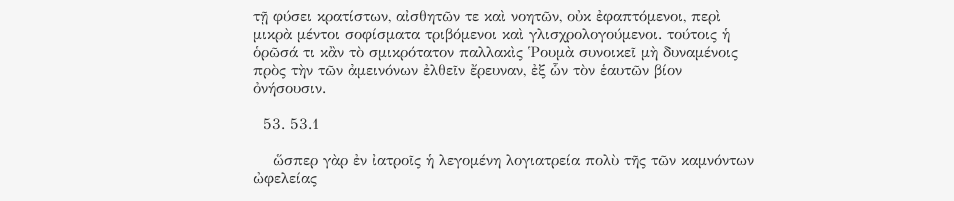τῇ φύσει κρατίστων, αἰσθητῶν τε καὶ νοητῶν, οὐκ ἐφαπτόμενοι, περὶ μικρὰ μέντοι σοφίσματα τριβόμενοι καὶ γλισχρολογούμενοι. τούτοις ἡ ὁρῶσά τι κἂν τὸ σμικρότατον παλλακὶς Ῥουμὰ συνοικεῖ μὴ δυναμένοις πρὸς τὴν τῶν ἀμεινόνων ἐλθεῖν ἔρευναν, ἐξ ὧν τὸν ἑαυτῶν βίον ὀνήσουσιν.

  53. 53.1

    ὥσπερ γὰρ ἐν ἰατροῖς ἡ λεγομένη λογιατρεία πολὺ τῆς τῶν καμνόντων ὠφελείας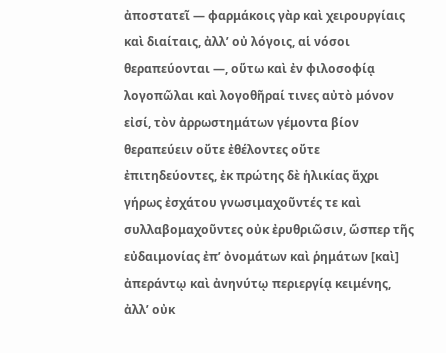ἀποστατεῖ — φαρμάκοις γὰρ καὶ χειρουργίαις καὶ διαίταις, ἀλλ’ οὐ λόγοις, αἱ νόσοι θεραπεύονται —, οὕτω καὶ ἐν φιλοσοφίᾳ λογοπῶλαι καὶ λογοθῆραί τινες αὐτὸ μόνον εἰσί, τὸν ἀρρωστημάτων γέμοντα βίον θεραπεύειν οὔτε ἐθέλοντες οὔτε ἐπιτηδεύοντες, ἐκ πρώτης δὲ ἡλικίας ἄχρι γήρως ἐσχάτου γνωσιμαχοῦντές τε καὶ συλλαβομαχοῦντες οὐκ ἐρυθριῶσιν, ὥσπερ τῆς εὐδαιμονίας ἐπ’ ὀνομάτων καὶ ῥημάτων [καὶ] ἀπεράντῳ καὶ ἀνηνύτῳ περιεργίᾳ κειμένης, ἀλλ’ οὐκ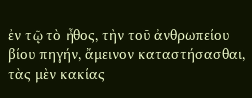ἐν τῷ τὸ ἦθος, τὴν τοῦ ἀνθρωπείου βίου πηγήν, ἄμεινον καταστήσασθαι, τὰς μὲν κακίας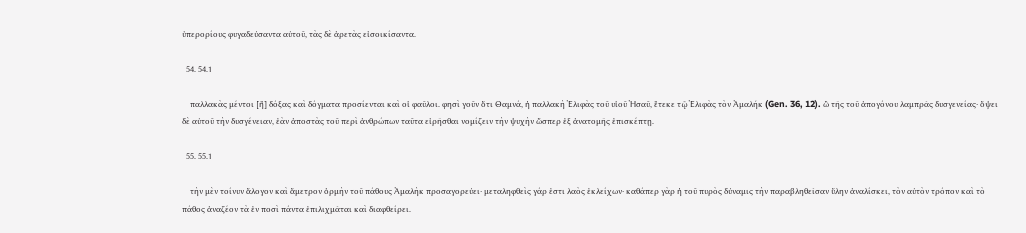ὑπερορίους φυγαδεύσαντα αὐτοῦ, τὰς δὲ ἀρετὰς εἰσοικίσαντα.

  54. 54.1

    παλλακὰς μέντοι [ἢ] δόξας καὶ δόγματα προσίενται καὶ οἱ φαῦλοι. φησὶ γοῦν ὅτι Θαμνά, ἡ παλλακὴ Ἐλιφὰς τοῦ υἱοῦ Ἠσαῦ, ἔτεκε τῷ Ἐλιφὰς τὸν Ἀμαλήκ (Gen. 36, 12). ὢ τῆς τοῦ ἀπογόνου λαμπρᾶς δυσγενείας· ὄψει δὲ αὐτοῦ τὴν δυσγένειαν, ἐὰν ἀποστὰς τοῦ περὶ ἀνθρώπων ταῦτα εἰρῆσθαι νομίζειν τὴν ψυχὴν ὥσπερ ἐξ ἀνατομῆς ἐπισκέπτῃ.

  55. 55.1

    τὴν μὲν τοίνυν ἄλογον καὶ ἄμετρον ὁρμὴν τοῦ πάθους Ἀμαλὴκ προσαγορεύει· μεταληφθεὶς γάρ ἐστι λαὸς ἐκλείχων· καθάπερ γὰρ ἡ τοῦ πυρὸς δύναμις τὴν παραβληθεῖσαν ὕλην ἀναλίσκει, τὸν αὐτὸν τρόπον καὶ τὸ πάθος ἀναζέον τὰ ἐν ποσὶ πάντα ἐπιλιχμᾶται καὶ διαφθείρει.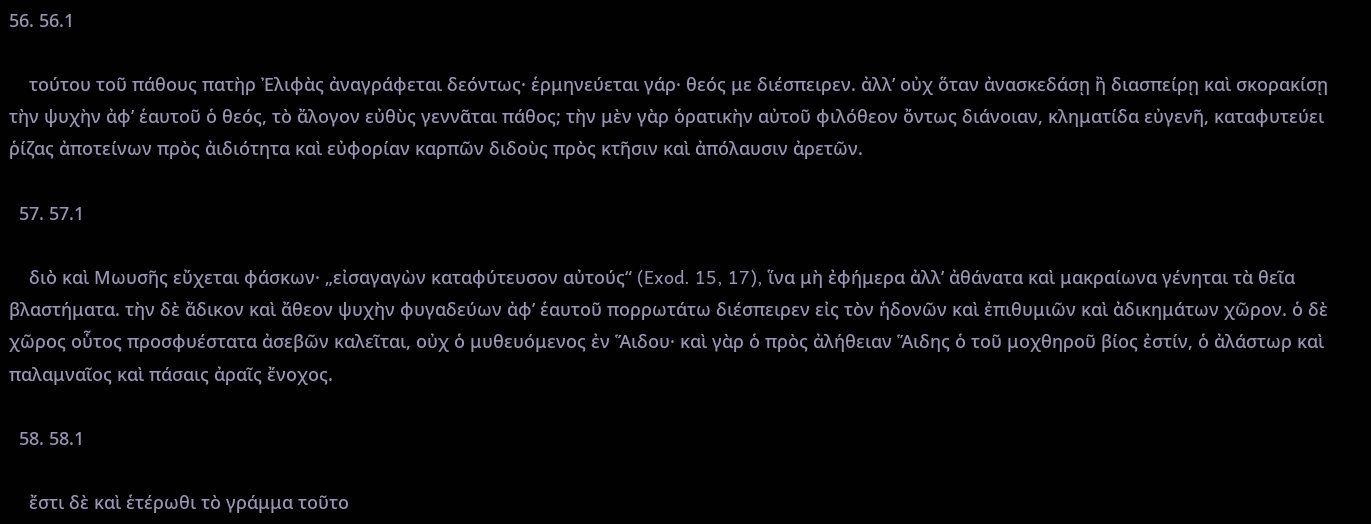56. 56.1

    τούτου τοῦ πάθους πατὴρ Ἐλιφὰς ἀναγράφεται δεόντως· ἑρμηνεύεται γάρ· θεός με διέσπειρεν. ἀλλ’ οὐχ ὅταν ἀνασκεδάσῃ ἢ διασπείρῃ καὶ σκορακίσῃ τὴν ψυχὴν ἀφ’ ἑαυτοῦ ὁ θεός, τὸ ἄλογον εὐθὺς γεννᾶται πάθος; τὴν μὲν γὰρ ὁρατικὴν αὐτοῦ φιλόθεον ὄντως διάνοιαν, κληματίδα εὐγενῆ, καταφυτεύει ῥίζας ἀποτείνων πρὸς ἀιδιότητα καὶ εὐφορίαν καρπῶν διδοὺς πρὸς κτῆσιν καὶ ἀπόλαυσιν ἀρετῶν.

  57. 57.1

    διὸ καὶ Μωυσῆς εὔχεται φάσκων· „εἰσαγαγὼν καταφύτευσον αὐτούς“ (Exod. 15, 17), ἵνα μὴ ἐφήμερα ἀλλ’ ἀθάνατα καὶ μακραίωνα γένηται τὰ θεῖα βλαστήματα. τὴν δὲ ἄδικον καὶ ἄθεον ψυχὴν φυγαδεύων ἀφ’ ἑαυτοῦ πορρωτάτω διέσπειρεν εἰς τὸν ἡδονῶν καὶ ἐπιθυμιῶν καὶ ἀδικημάτων χῶρον. ὁ δὲ χῶρος οὗτος προσφυέστατα ἀσεβῶν καλεῖται, οὐχ ὁ μυθευόμενος ἐν Ἅιδου· καὶ γὰρ ὁ πρὸς ἀλήθειαν Ἅιδης ὁ τοῦ μοχθηροῦ βίος ἐστίν, ὁ ἀλάστωρ καὶ παλαμναῖος καὶ πάσαις ἀραῖς ἔνοχος.

  58. 58.1

    ἔστι δὲ καὶ ἑτέρωθι τὸ γράμμα τοῦτο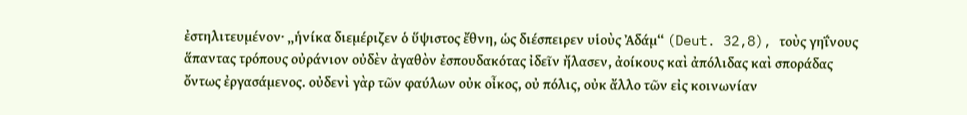ἐστηλιτευμένον· „ἡνίκα διεμέριζεν ὁ ὕψιστος ἔθνη, ὡς διέσπειρεν υἱοὺς Ἀδάμ“ (Deut. 32,8), τοὺς γηΐνους ἅπαντας τρόπους οὐράνιον οὐδὲν ἀγαθὸν ἐσπουδακότας ἰδεῖν ἤλασεν, ἀοίκους καὶ ἀπόλιδας καὶ σποράδας ὄντως ἐργασάμενος. οὐδενὶ γὰρ τῶν φαύλων οὐκ οἶκος, οὐ πόλις, οὐκ ἄλλο τῶν εἰς κοινωνίαν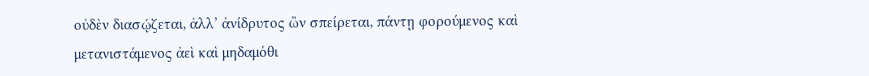οὐδὲν διασῴζεται, ἀλλ’ ἀνίδρυτος ὢν σπείρεται, πάντῃ φορούμενος καὶ μετανιστάμενος ἀεὶ καὶ μηδαμόθι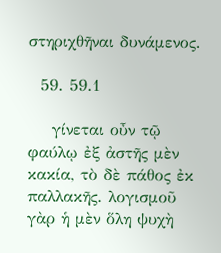στηριχθῆναι δυνάμενος.

  59. 59.1

    γίνεται οὖν τῷ φαύλῳ ἐξ ἀστῆς μὲν κακία, τὸ δὲ πάθος ἐκ παλλακῆς. λογισμοῦ γὰρ ἡ μὲν ὅλη ψυχὴ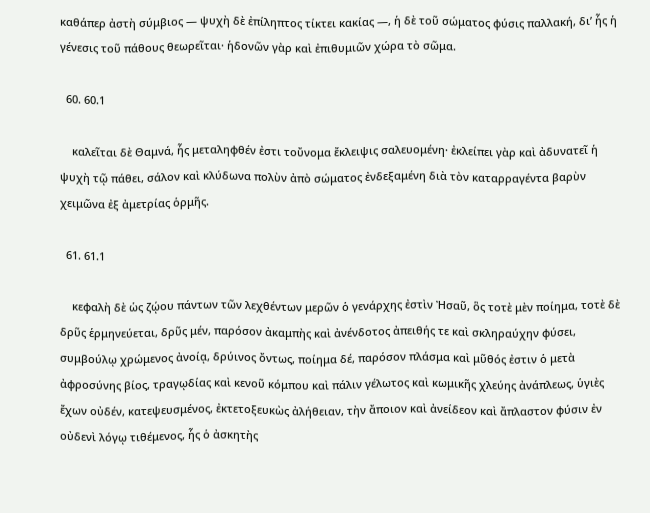καθάπερ ἀστὴ σύμβιος — ψυχὴ δὲ ἐπίληπτος τίκτει κακίας —, ἡ δὲ τοῦ σώματος φύσις παλλακή, δι’ ἧς ἡ γένεσις τοῦ πάθους θεωρεῖται· ἡδονῶν γὰρ καὶ ἐπιθυμιῶν χώρα τὸ σῶμα.

  60. 60.1

    καλεῖται δὲ Θαμνά, ἧς μεταληφθέν ἐστι τοὔνομα ἔκλειψις σαλευομένη· ἐκλείπει γὰρ καὶ ἀδυνατεῖ ἡ ψυχὴ τῷ πάθει, σάλον καὶ κλύδωνα πολὺν ἀπὸ σώματος ἐνδεξαμένη διὰ τὸν καταρραγέντα βαρὺν χειμῶνα ἐξ ἀμετρίας ὁρμῆς.

  61. 61.1

    κεφαλὴ δὲ ὡς ζῴου πάντων τῶν λεχθέντων μερῶν ὁ γενάρχης ἐστὶν Ἠσαῦ, ὃς τοτὲ μὲν ποίημα, τοτὲ δὲ δρῦς ἑρμηνεύεται, δρῦς μέν, παρόσον ἀκαμπὴς καὶ ἀνένδοτος ἀπειθής τε καὶ σκληραύχην φύσει, συμβούλῳ χρώμενος ἀνοίᾳ, δρύινος ὄντως, ποίημα δέ, παρόσον πλάσμα καὶ μῦθός ἐστιν ὁ μετὰ ἀφροσύνης βίος, τραγῳδίας καὶ κενοῦ κόμπου καὶ πάλιν γέλωτος καὶ κωμικῆς χλεύης ἀνάπλεως, ὑγιὲς ἔχων οὐδέν, κατεψευσμένος, ἐκτετοξευκὼς ἀλήθειαν, τὴν ἄποιον καὶ ἀνείδεον καὶ ἄπλαστον φύσιν ἐν οὐδενὶ λόγῳ τιθέμενος, ἧς ὁ ἀσκητὴς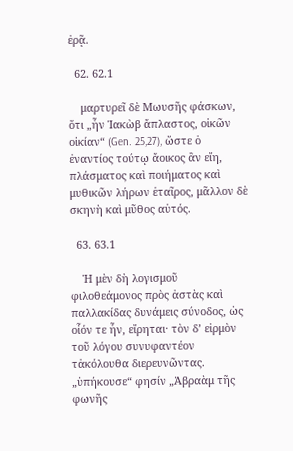ἐρᾷ.

  62. 62.1

    μαρτυρεῖ δὲ Μωυσῆς φάσκων, ὅτι „ἦν Ἰακὼβ ἄπλαστος, οἰκῶν οἰκίαν“ (Gen. 25,27), ὥστε ὁ ἐναντίος τούτῳ ἄοικος ἂν εἴη, πλάσματος καὶ ποιήματος καὶ μυθικῶν λήρων ἑταῖρος, μᾶλλον δὲ σκηνὴ καὶ μῦθος αὐτός.

  63. 63.1

    Ἡ μὲν δὴ λογισμοῦ φιλοθεάμονος πρὸς ἀστὰς καὶ παλλακίδας δυνάμεις σύνοδος, ὡς οἷόν τε ἦν, εἴρηται· τὸν δ’ εἱρμὸν τοῦ λόγου συνυφαντέον τἀκόλουθα διερευνῶντας. „ὑπήκουσε“ φησίν „Ἀβραὰμ τῆς φωνῆς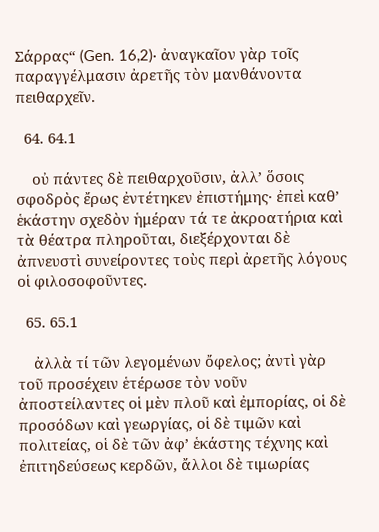Σάρρας“ (Gen. 16,2)· ἀναγκαῖον γὰρ τοῖς παραγγέλμασιν ἀρετῆς τὸν μανθάνοντα πειθαρχεῖν.

  64. 64.1

    οὐ πάντες δὲ πειθαρχοῦσιν, ἀλλ’ ὅσοις σφοδρὸς ἔρως ἐντέτηκεν ἐπιστήμης· ἐπεὶ καθ’ ἑκάστην σχεδὸν ἡμέραν τά τε ἀκροατήρια καὶ τὰ θέατρα πληροῦται, διεξέρχονται δὲ ἀπνευστὶ συνείροντες τοὺς περὶ ἀρετῆς λόγους οἱ φιλοσοφοῦντες.

  65. 65.1

    ἀλλὰ τί τῶν λεγομένων ὄφελος; ἀντὶ γὰρ τοῦ προσέχειν ἑτέρωσε τὸν νοῦν ἀποστείλαντες οἱ μὲν πλοῦ καὶ ἐμπορίας, οἱ δὲ προσόδων καὶ γεωργίας, οἱ δὲ τιμῶν καὶ πολιτείας, οἱ δὲ τῶν ἀφ’ ἑκάστης τέχνης καὶ ἐπιτηδεύσεως κερδῶν, ἄλλοι δὲ τιμωρίας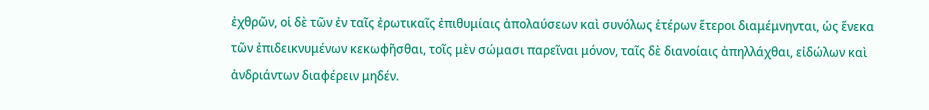ἐχθρῶν, οἱ δὲ τῶν ἐν ταῖς ἐρωτικαῖς ἐπιθυμίαις ἀπολαύσεων καὶ συνόλως ἑτέρων ἕτεροι διαμέμνηνται, ὡς ἕνεκα τῶν ἐπιδεικνυμένων κεκωφῆσθαι, τοῖς μὲν σώμασι παρεῖναι μόνον, ταῖς δὲ διανοίαις ἀπηλλάχθαι, εἰδώλων καὶ ἀνδριάντων διαφέρειν μηδέν.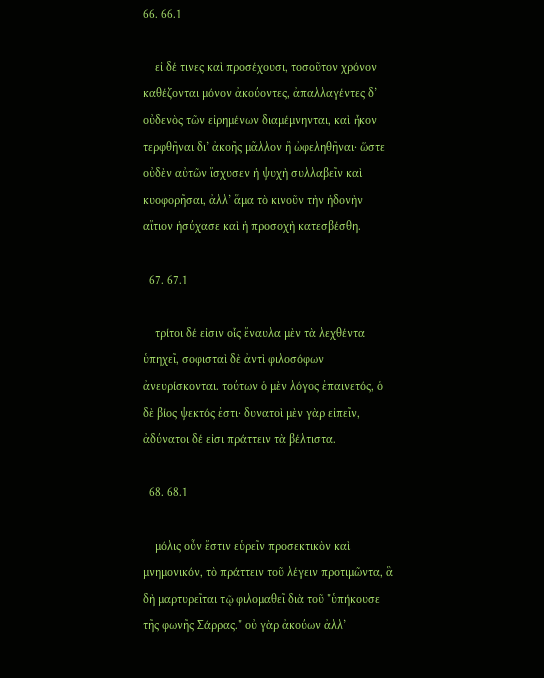66. 66.1

    εἰ δέ τινες καὶ προσέχουσι, τοσοῦτον χρόνον καθέζονται μόνον ἀκούοντες, ἀπαλλαγέντες δ’ οὐδενὸς τῶν εἰρημένων διαμέμνηνται, καὶ ἧκον τερφθῆναι δι’ ἀκοῆς μᾶλλον ἢ ὠφεληθῆναι· ὥστε οὐδὲν αὐτῶν ἴσχυσεν ἡ ψυχὴ συλλαβεῖν καὶ κυοφορῆσαι, ἀλλ’ ἅμα τὸ κινοῦν τὴν ἡδονὴν αἴτιον ἡσύχασε καὶ ἡ προσοχὴ κατεσβέσθη.

  67. 67.1

    τρίτοι δέ εἰσιν οἷς ἔναυλα μὲν τὰ λεχθέντα ὑπηχεῖ, σοφισταὶ δὲ ἀντὶ φιλοσόφων ἀνευρίσκονται. τούτων ὁ μὲν λόγος ἐπαινετός, ὁ δὲ βίος ψεκτός ἐστι· δυνατοὶ μὲν γὰρ εἰπεῖν, ἀδύνατοι δέ εἰσι πράττειν τὰ βέλτιστα.

  68. 68.1

    μόλις οὖν ἔστιν εὑρεῖν προσεκτικὸν καὶ μνημονικόν, τὸ πράττειν τοῦ λέγειν προτιμῶντα, ἃ δὴ μαρτυρεῖται τῷ φιλομαθεῖ διὰ τοῦ "ὑπήκουσε τῆς φωνῆς Σάρρας." οὐ γὰρ ἀκούων ἀλλ’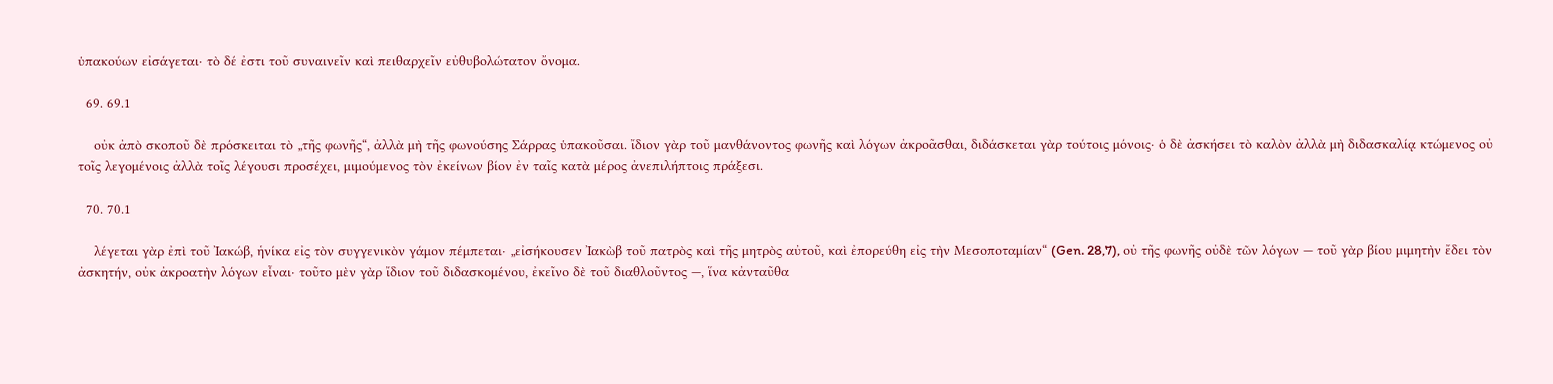ὑπακούων εἰσάγεται· τὸ δέ ἐστι τοῦ συναινεῖν καὶ πειθαρχεῖν εὐθυβολώτατον ὄνομα.

  69. 69.1

    οὐκ ἀπὸ σκοποῦ δὲ πρόσκειται τὸ „τῆς φωνῆς“, ἀλλὰ μὴ τῆς φωνούσης Σάρρας ὑπακοῦσαι. ἴδιον γὰρ τοῦ μανθάνοντος φωνῆς καὶ λόγων ἀκροᾶσθαι, διδάσκεται γὰρ τούτοις μόνοις· ὁ δὲ ἀσκήσει τὸ καλὸν ἀλλὰ μὴ διδασκαλίᾳ κτώμενος οὐ τοῖς λεγομένοις ἀλλὰ τοῖς λέγουσι προσέχει, μιμούμενος τὸν ἐκείνων βίον ἐν ταῖς κατὰ μέρος ἀνεπιλήπτοις πράξεσι.

  70. 70.1

    λέγεται γὰρ ἐπὶ τοῦ Ἰακώβ, ἡνίκα εἰς τὸν συγγενικὸν γάμον πέμπεται· „εἰσήκουσεν Ἰακὼβ τοῦ πατρὸς καὶ τῆς μητρὸς αὐτοῦ, καὶ ἐπορεύθη εἰς τὴν Μεσοποταμίαν“ (Gen. 28,7), οὐ τῆς φωνῆς οὐδὲ τῶν λόγων — τοῦ γὰρ βίου μιμητὴν ἔδει τὸν ἀσκητήν, οὐκ ἀκροατὴν λόγων εἶναι· τοῦτο μὲν γὰρ ἴδιον τοῦ διδασκομένου, ἐκεῖνο δὲ τοῦ διαθλοῦντος —, ἵνα κἀνταῦθα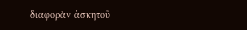διαφορὰν ἀσκητοῦ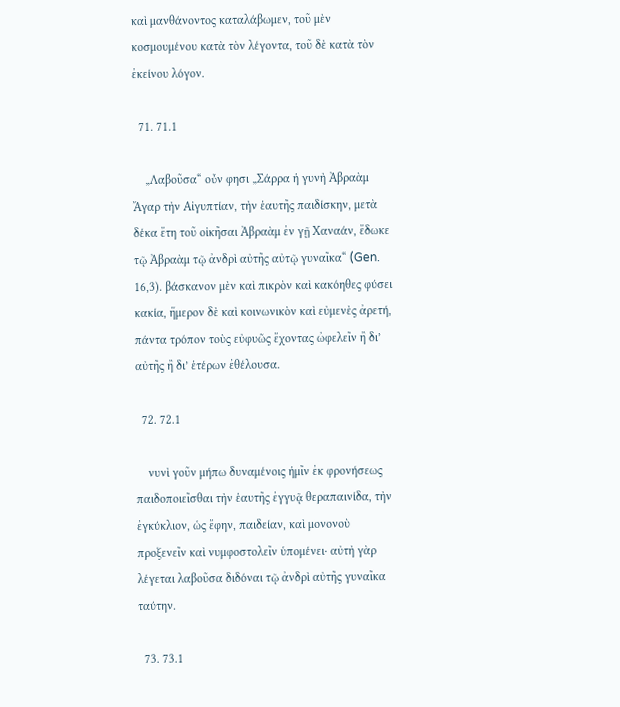καὶ μανθάνοντος καταλάβωμεν, τοῦ μὲν κοσμουμένου κατὰ τὸν λέγοντα, τοῦ δὲ κατὰ τὸν ἐκείνου λόγον.

  71. 71.1

    „Λαβοῦσα“ οὖν φησι „Σάρρα ἡ γυνὴ Ἀβραὰμ Ἄγαρ τὴν Αἰγυπτίαν, τὴν ἑαυτῆς παιδίσκην, μετὰ δέκα ἔτη τοῦ οἰκῆσαι Ἀβραὰμ ἐν γῇ Χαναάν, ἔδωκε τῷ Ἀβραὰμ τῷ ἀνδρὶ αὐτῆς αὐτῷ γυναῖκα“ (Gen. 16,3). βάσκανον μὲν καὶ πικρὸν καὶ κακόηθες φύσει κακία, ἥμερον δὲ καὶ κοινωνικὸν καὶ εὐμενὲς ἀρετή, πάντα τρόπον τοὺς εὐφυῶς ἔχοντας ὠφελεῖν ἢ δι’ αὐτῆς ἢ δι’ ἑτέρων ἐθέλουσα.

  72. 72.1

    νυνὶ γοῦν μήπω δυναμένοις ἡμῖν ἐκ φρονήσεως παιδοποιεῖσθαι τὴν ἑαυτῆς ἐγγυᾷ θεραπαινίδα, τὴν ἐγκύκλιον, ὡς ἔφην, παιδείαν, καὶ μονονοὺ προξενεῖν καὶ νυμφοστολεῖν ὑπομένει· αὐτὴ γὰρ λέγεται λαβοῦσα διδόναι τῷ ἀνδρὶ αὐτῆς γυναῖκα ταύτην.

  73. 73.1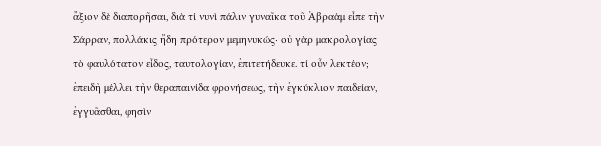ἄξιον δὲ διαπορῆσαι, διὰ τί νυνὶ πάλιν γυναῖκα τοῦ Ἀβραὰμ εἶπε τὴν Σάρραν, πολλάκις ἤδη πρότερον μεμηνυκώς· οὐ γὰρ μακρολογίας τὸ φαυλότατον εἶδος, ταυτολογίαν, ἐπιτετήδευκε. τί οὖν λεκτέον; ἐπειδὴ μέλλει τὴν θεραπαινίδα φρονήσεως, τὴν ἐγκύκλιον παιδείαν, ἐγγυᾶσθαι, φησὶν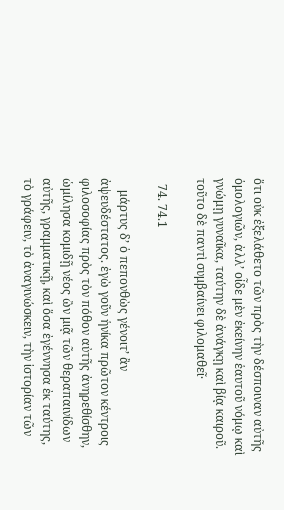ὅτι οὐκ ἐξελάθετο τῶν πρὸς τὴν δέσποιναν αὐτῆς ὁμολογιῶν, ἀλλ’ οἶδε μὲν ἐκείνην ἑαυτοῦ νόμῳ καὶ γνώμῃ γυναῖκα, ταύτην δὲ ἀνάγκῃ καὶ βίᾳ καιροῦ. τοῦτο δὲ παντὶ συμβαίνει φιλομαθεῖ·

  74. 74.1

    μάρτυς δ’ ὁ πεπονθὼς γένοιτ’ ἂν ἀψευδέστατος. ἐγὼ γοῦν ἡνίκα πρῶτον κέντροις φιλοσοφίας πρὸς τὸν πόθον αὐτῆς ἀνηρεθίσθην, ὡμίλησα κομιδῇ νέος ὢν μιᾷ τῶν θεραπαινίδων αὐτῆς, γραμματικῇ, καὶ ὅσα ἐγέννησα ἐκ ταύτης, τὸ γράφειν, τὸ ἀναγινώσκειν, τὴν ἱστορίαν τῶν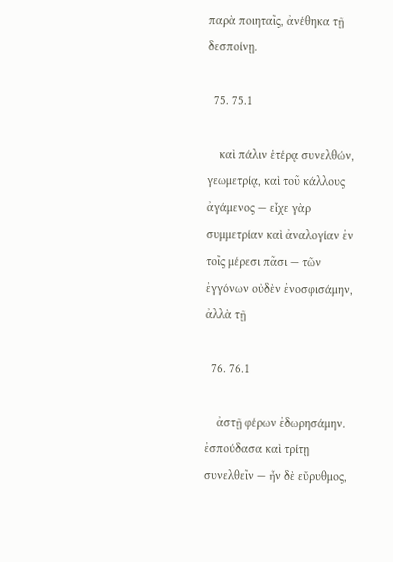παρὰ ποιηταῖς, ἀνέθηκα τῇ δεσποίνῃ.

  75. 75.1

    καὶ πάλιν ἑτέρᾳ συνελθών, γεωμετρίᾳ, καὶ τοῦ κάλλους ἀγάμενος — εἶχε γὰρ συμμετρίαν καὶ ἀναλογίαν ἐν τοῖς μέρεσι πᾶσι — τῶν ἐγγόνων οὐδὲν ἐνοσφισάμην, ἀλλὰ τῇ

  76. 76.1

    ἀστῇ φέρων ἐδωρησάμην. ἐσπούδασα καὶ τρίτῃ συνελθεῖν — ἦν δὲ εὔρυθμος,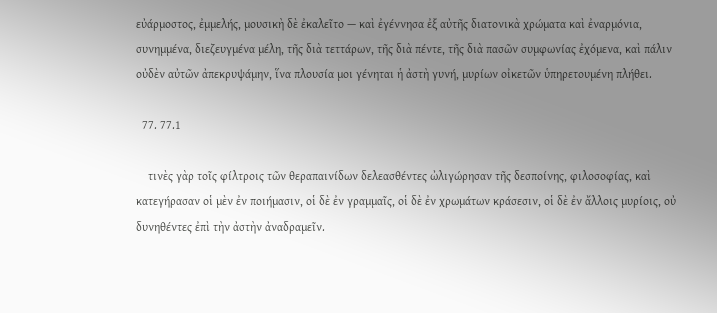εὐάρμοστος, ἐμμελής, μουσικὴ δὲ ἐκαλεῖτο — καὶ ἐγέννησα ἐξ αὐτῆς διατονικὰ χρώματα καὶ ἐναρμόνια, συνημμένα, διεζευγμένα μέλη, τῆς διὰ τεττάρων, τῆς διὰ πέντε, τῆς διὰ πασῶν συμφωνίας ἐχόμενα, καὶ πάλιν οὐδὲν αὐτῶν ἀπεκρυψάμην, ἵνα πλουσία μοι γένηται ἡ ἀστὴ γυνή, μυρίων οἰκετῶν ὑπηρετουμένη πλήθει.

  77. 77.1

    τινὲς γὰρ τοῖς φίλτροις τῶν θεραπαινίδων δελεασθέντες ὠλιγώρησαν τῆς δεσποίνης, φιλοσοφίας, καὶ κατεγήρασαν οἱ μὲν ἐν ποιήμασιν, οἱ δὲ ἐν γραμμαῖς, οἱ δὲ ἐν χρωμάτων κράσεσιν, οἱ δὲ ἐν ἄλλοις μυρίοις, οὐ δυνηθέντες ἐπὶ τὴν ἀστὴν ἀναδραμεῖν.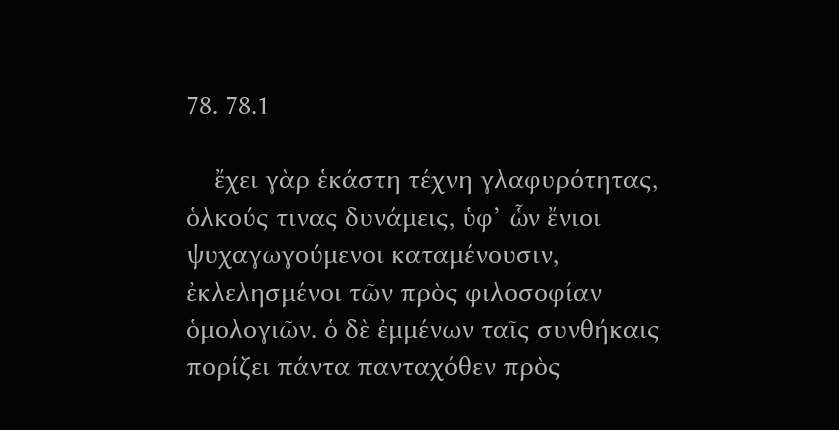78. 78.1

    ἔχει γὰρ ἑκάστη τέχνη γλαφυρότητας, ὁλκούς τινας δυνάμεις, ὑφ’ ὧν ἔνιοι ψυχαγωγούμενοι καταμένουσιν, ἐκλελησμένοι τῶν πρὸς φιλοσοφίαν ὁμολογιῶν. ὁ δὲ ἐμμένων ταῖς συνθήκαις πορίζει πάντα πανταχόθεν πρὸς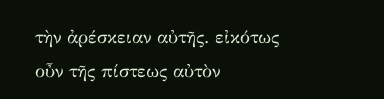τὴν ἀρέσκειαν αὐτῆς. εἰκότως οὖν τῆς πίστεως αὐτὸν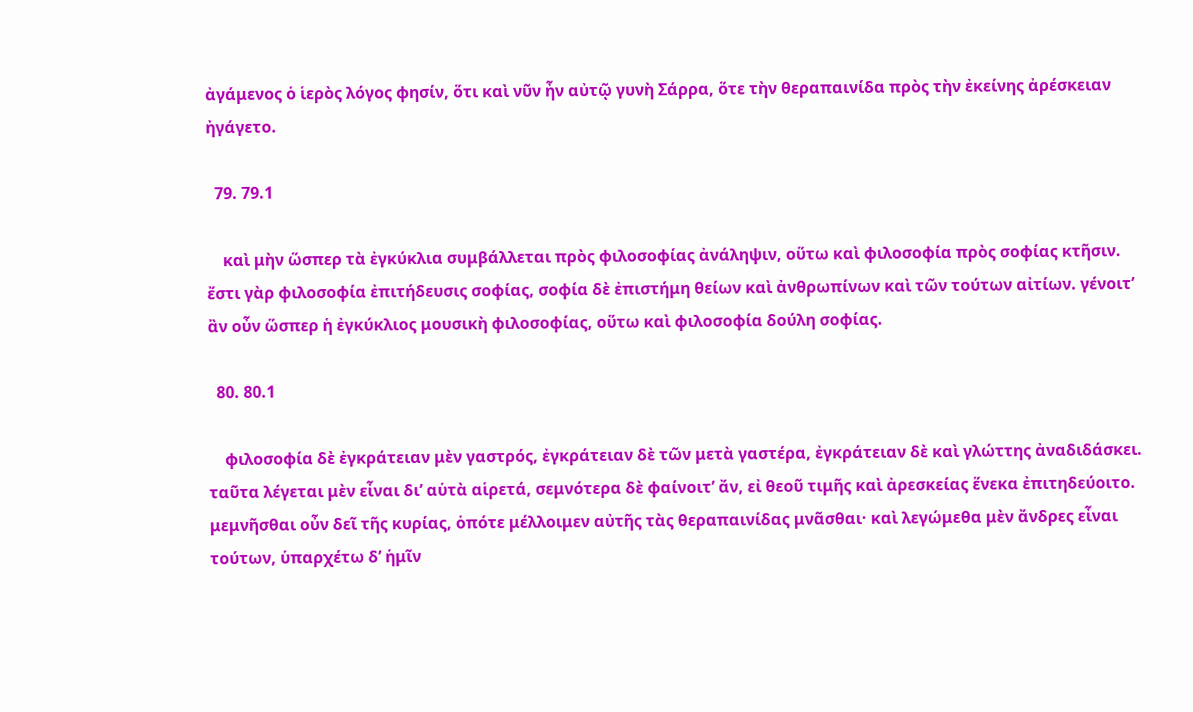ἀγάμενος ὁ ἱερὸς λόγος φησίν, ὅτι καὶ νῦν ἦν αὐτῷ γυνὴ Σάρρα, ὅτε τὴν θεραπαινίδα πρὸς τὴν ἐκείνης ἀρέσκειαν ἠγάγετο.

  79. 79.1

    καὶ μὴν ὥσπερ τὰ ἐγκύκλια συμβάλλεται πρὸς φιλοσοφίας ἀνάληψιν, οὕτω καὶ φιλοσοφία πρὸς σοφίας κτῆσιν. ἔστι γὰρ φιλοσοφία ἐπιτήδευσις σοφίας, σοφία δὲ ἐπιστήμη θείων καὶ ἀνθρωπίνων καὶ τῶν τούτων αἰτίων. γένοιτ’ ἂν οὖν ὥσπερ ἡ ἐγκύκλιος μουσικὴ φιλοσοφίας, οὕτω καὶ φιλοσοφία δούλη σοφίας.

  80. 80.1

    φιλοσοφία δὲ ἐγκράτειαν μὲν γαστρός, ἐγκράτειαν δὲ τῶν μετὰ γαστέρα, ἐγκράτειαν δὲ καὶ γλώττης ἀναδιδάσκει. ταῦτα λέγεται μὲν εἶναι δι’ αὑτὰ αἱρετά, σεμνότερα δὲ φαίνοιτ’ ἄν, εἰ θεοῦ τιμῆς καὶ ἀρεσκείας ἕνεκα ἐπιτηδεύοιτο. μεμνῆσθαι οὖν δεῖ τῆς κυρίας, ὁπότε μέλλοιμεν αὐτῆς τὰς θεραπαινίδας μνᾶσθαι· καὶ λεγώμεθα μὲν ἄνδρες εἶναι τούτων, ὑπαρχέτω δ’ ἡμῖν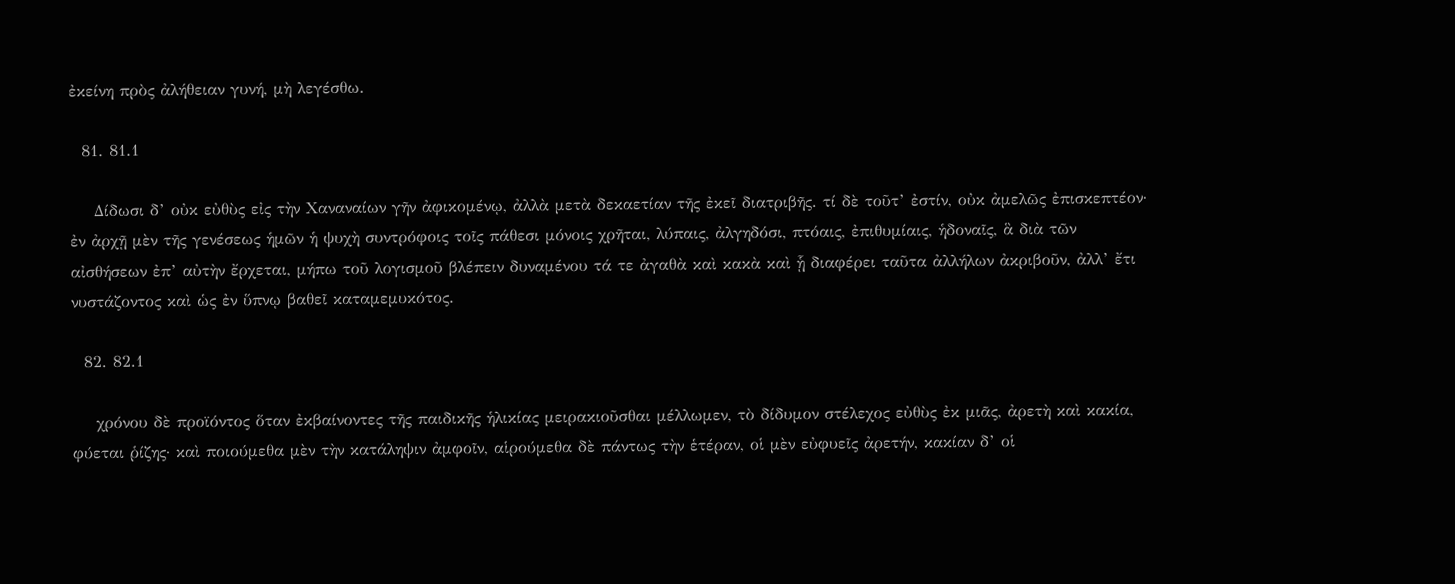ἐκείνη πρὸς ἀλήθειαν γυνή, μὴ λεγέσθω.

  81. 81.1

    Δίδωσι δ’ οὐκ εὐθὺς εἰς τὴν Χαναναίων γῆν ἀφικομένῳ, ἀλλὰ μετὰ δεκαετίαν τῆς ἐκεῖ διατριβῆς. τί δὲ τοῦτ’ ἐστίν, οὐκ ἀμελῶς ἐπισκεπτέον· ἐν ἀρχῇ μὲν τῆς γενέσεως ἡμῶν ἡ ψυχὴ συντρόφοις τοῖς πάθεσι μόνοις χρῆται, λύπαις, ἀλγηδόσι, πτόαις, ἐπιθυμίαις, ἡδοναῖς, ἃ διὰ τῶν αἰσθήσεων ἐπ’ αὐτὴν ἔρχεται, μήπω τοῦ λογισμοῦ βλέπειν δυναμένου τά τε ἀγαθὰ καὶ κακὰ καὶ ᾗ διαφέρει ταῦτα ἀλλήλων ἀκριβοῦν, ἀλλ’ ἔτι νυστάζοντος καὶ ὡς ἐν ὕπνῳ βαθεῖ καταμεμυκότος.

  82. 82.1

    χρόνου δὲ προϊόντος ὅταν ἐκβαίνοντες τῆς παιδικῆς ἡλικίας μειρακιοῦσθαι μέλλωμεν, τὸ δίδυμον στέλεχος εὐθὺς ἐκ μιᾶς, ἀρετὴ καὶ κακία, φύεται ῥίζης· καὶ ποιούμεθα μὲν τὴν κατάληψιν ἀμφοῖν, αἱρούμεθα δὲ πάντως τὴν ἑτέραν, οἱ μὲν εὐφυεῖς ἀρετήν, κακίαν δ’ οἱ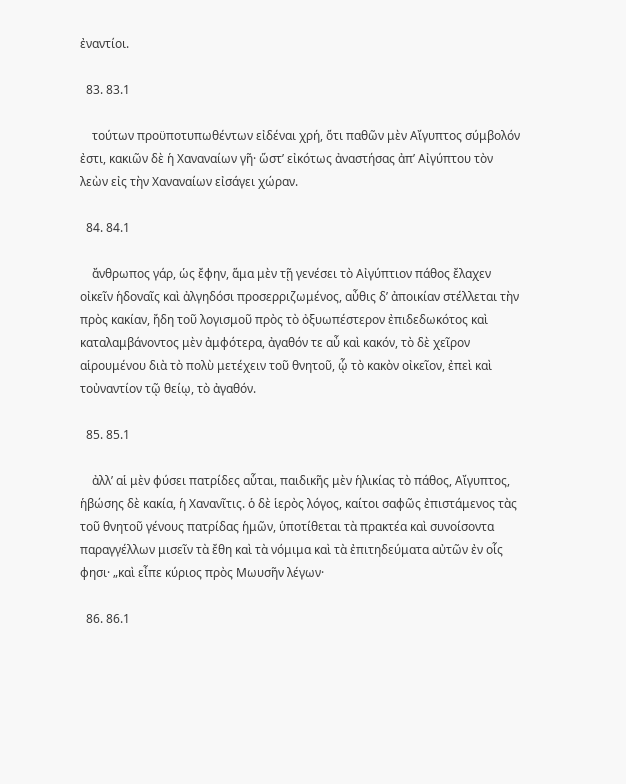ἐναντίοι.

  83. 83.1

    τούτων προϋποτυπωθέντων εἰδέναι χρή, ὅτι παθῶν μὲν Αἴγυπτος σύμβολόν ἐστι, κακιῶν δὲ ἡ Χαναναίων γῆ· ὥστ’ εἰκότως ἀναστήσας ἀπ’ Αἰγύπτου τὸν λεὼν εἰς τὴν Χαναναίων εἰσάγει χώραν.

  84. 84.1

    ἄνθρωπος γάρ, ὡς ἔφην, ἅμα μὲν τῇ γενέσει τὸ Αἰγύπτιον πάθος ἔλαχεν οἰκεῖν ἡδοναῖς καὶ ἀλγηδόσι προσερριζωμένος, αὖθις δ’ ἀποικίαν στέλλεται τὴν πρὸς κακίαν, ἤδη τοῦ λογισμοῦ πρὸς τὸ ὀξυωπέστερον ἐπιδεδωκότος καὶ καταλαμβάνοντος μὲν ἀμφότερα, ἀγαθόν τε αὖ καὶ κακόν, τὸ δὲ χεῖρον αἱρουμένου διὰ τὸ πολὺ μετέχειν τοῦ θνητοῦ, ᾧ τὸ κακὸν οἰκεῖον, ἐπεὶ καὶ τοὐναντίον τῷ θείῳ, τὸ ἀγαθόν.

  85. 85.1

    ἀλλ’ αἱ μὲν φύσει πατρίδες αὗται, παιδικῆς μὲν ἡλικίας τὸ πάθος, Αἴγυπτος, ἡβώσης δὲ κακία, ἡ Χανανῖτις. ὁ δὲ ἱερὸς λόγος, καίτοι σαφῶς ἐπιστάμενος τὰς τοῦ θνητοῦ γένους πατρίδας ἡμῶν, ὑποτίθεται τὰ πρακτέα καὶ συνοίσοντα παραγγέλλων μισεῖν τὰ ἔθη καὶ τὰ νόμιμα καὶ τὰ ἐπιτηδεύματα αὐτῶν ἐν οἷς φησι· „καὶ εἶπε κύριος πρὸς Μωυσῆν λέγων·

  86. 86.1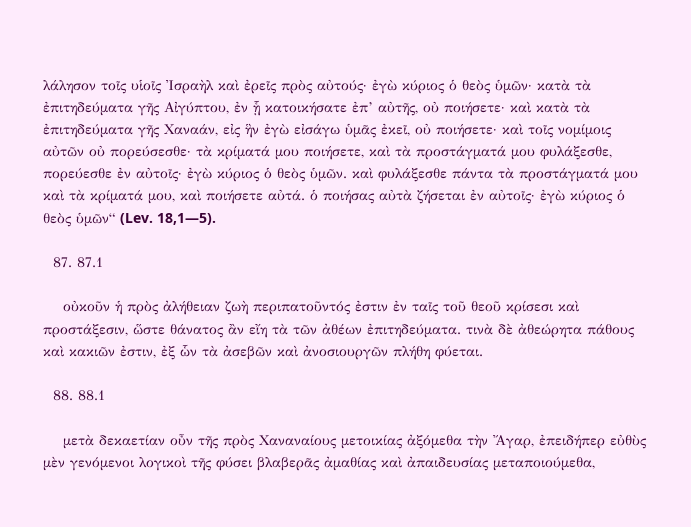λάλησον τοῖς υἱοῖς Ἰσραὴλ καὶ ἐρεῖς πρὸς αὐτούς· ἐγὼ κύριος ὁ θεὸς ὑμῶν· κατὰ τὰ ἐπιτηδεύματα γῆς Αἰγύπτου, ἐν ᾗ κατοικήσατε ἐπ’ αὐτῆς, οὐ ποιήσετε· καὶ κατὰ τὰ ἐπιτηδεύματα γῆς Χαναάν, εἰς ἣν ἐγὼ εἰσάγω ὑμᾶς ἐκεῖ, οὐ ποιήσετε· καὶ τοῖς νομίμοις αὐτῶν οὐ πορεύσεσθε· τὰ κρίματά μου ποιήσετε, καὶ τὰ προστάγματά μου φυλάξεσθε, πορεύεσθε ἐν αὐτοῖς· ἐγὼ κύριος ὁ θεὸς ὑμῶν. καὶ φυλάξεσθε πάντα τὰ προστάγματά μου καὶ τὰ κρίματά μου, καὶ ποιήσετε αὐτά. ὁ ποιήσας αὐτὰ ζήσεται ἐν αὐτοῖς· ἐγὼ κύριος ὁ θεὸς ὑμῶν“ (Lev. 18,1—5).

  87. 87.1

    οὐκοῦν ἡ πρὸς ἀλήθειαν ζωὴ περιπατοῦντός ἐστιν ἐν ταῖς τοῦ θεοῦ κρίσεσι καὶ προστάξεσιν, ὥστε θάνατος ἂν εἴη τὰ τῶν ἀθέων ἐπιτηδεύματα. τινὰ δὲ ἀθεώρητα πάθους καὶ κακιῶν ἐστιν, ἐξ ὧν τὰ ἀσεβῶν καὶ ἀνοσιουργῶν πλήθη φύεται.

  88. 88.1

    μετὰ δεκαετίαν οὖν τῆς πρὸς Χαναναίους μετοικίας ἀξόμεθα τὴν Ἄγαρ, ἐπειδήπερ εὐθὺς μὲν γενόμενοι λογικοὶ τῆς φύσει βλαβερᾶς ἀμαθίας καὶ ἀπαιδευσίας μεταποιούμεθα,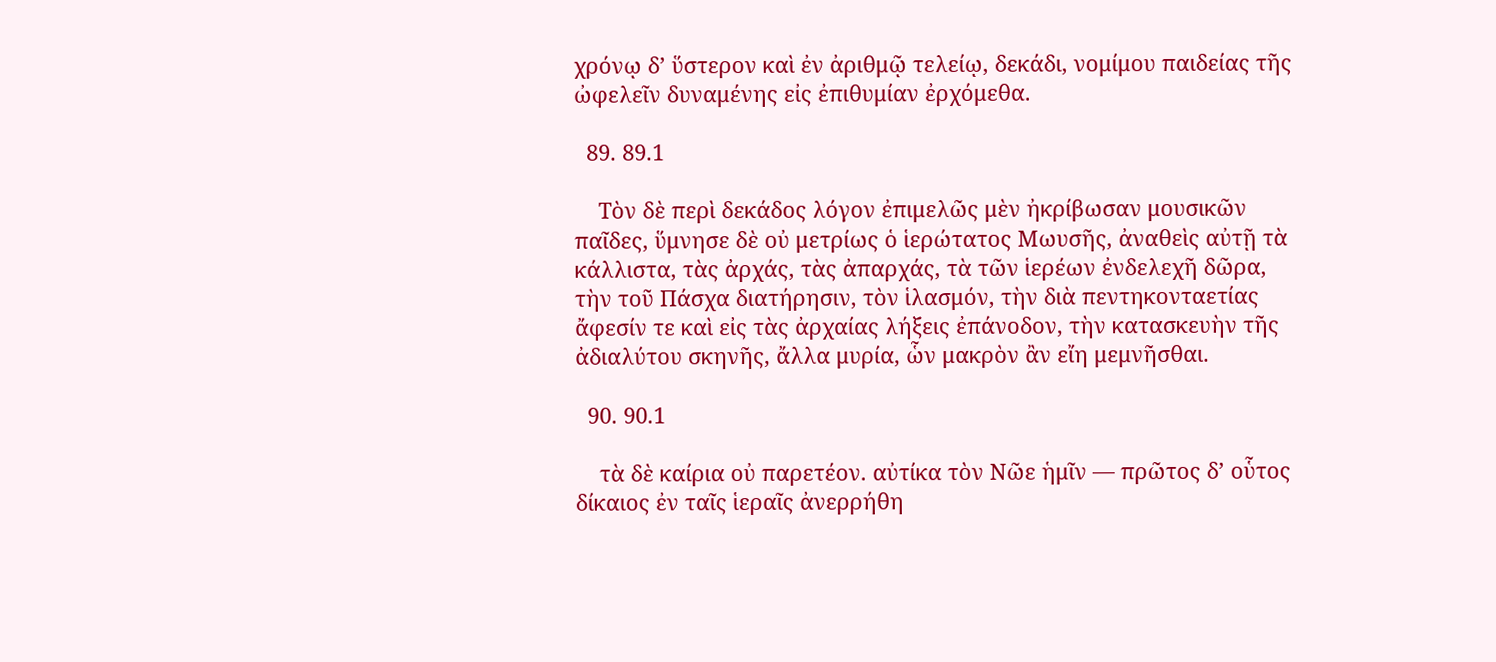χρόνῳ δ’ ὕστερον καὶ ἐν ἀριθμῷ τελείῳ, δεκάδι, νομίμου παιδείας τῆς ὠφελεῖν δυναμένης εἰς ἐπιθυμίαν ἐρχόμεθα.

  89. 89.1

    Τὸν δὲ περὶ δεκάδος λόγον ἐπιμελῶς μὲν ἠκρίβωσαν μουσικῶν παῖδες, ὕμνησε δὲ οὐ μετρίως ὁ ἱερώτατος Μωυσῆς, ἀναθεὶς αὐτῇ τὰ κάλλιστα, τὰς ἀρχάς, τὰς ἀπαρχάς, τὰ τῶν ἱερέων ἐνδελεχῆ δῶρα, τὴν τοῦ Πάσχα διατήρησιν, τὸν ἱλασμόν, τὴν διὰ πεντηκονταετίας ἄφεσίν τε καὶ εἰς τὰς ἀρχαίας λήξεις ἐπάνοδον, τὴν κατασκευὴν τῆς ἀδιαλύτου σκηνῆς, ἄλλα μυρία, ὧν μακρὸν ἂν εἴη μεμνῆσθαι.

  90. 90.1

    τὰ δὲ καίρια οὐ παρετέον. αὐτίκα τὸν Νῶε ἡμῖν — πρῶτος δ’ οὗτος δίκαιος ἐν ταῖς ἱεραῖς ἀνερρήθη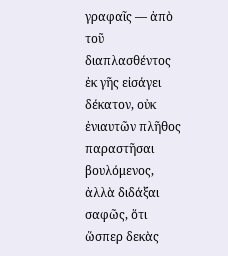γραφαῖς — ἀπὸ τοῦ διαπλασθέντος ἐκ γῆς εἰσάγει δέκατον, οὐκ ἐνιαυτῶν πλῆθος παραστῆσαι βουλόμενος, ἀλλὰ διδάξαι σαφῶς, ὅτι ὥσπερ δεκὰς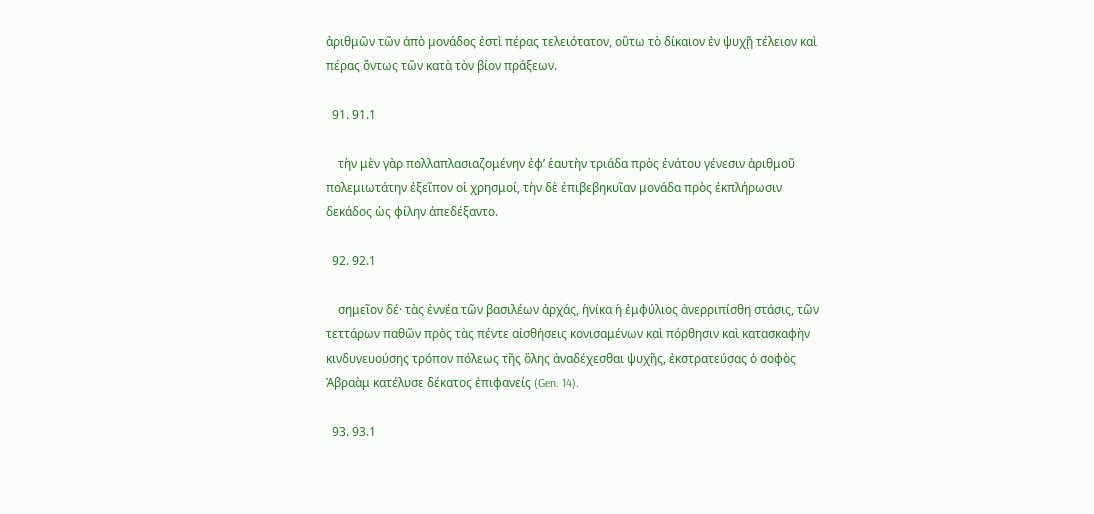ἀριθμῶν τῶν ἀπὸ μονάδος ἐστὶ πέρας τελειότατον, οὕτω τὸ δίκαιον ἐν ψυχῇ τέλειον καὶ πέρας ὄντως τῶν κατὰ τὸν βίον πράξεων.

  91. 91.1

    τὴν μὲν γὰρ πολλαπλασιαζομένην ἐφ’ ἑαυτὴν τριάδα πρὸς ἐνάτου γένεσιν ἀριθμοῦ πολεμιωτάτην ἐξεῖπον οἱ χρησμοί, τὴν δὲ ἐπιβεβηκυῖαν μονάδα πρὸς ἐκπλήρωσιν δεκάδος ὡς φίλην ἀπεδέξαντο.

  92. 92.1

    σημεῖον δέ· τὰς ἐννέα τῶν βασιλέων ἀρχάς, ἡνίκα ἡ ἐμφύλιος ἀνερριπίσθη στάσις, τῶν τεττάρων παθῶν πρὸς τὰς πέντε αἰσθήσεις κονισαμένων καὶ πόρθησιν καὶ κατασκαφὴν κινδυνευούσης τρόπον πόλεως τῆς ὅλης ἀναδέχεσθαι ψυχῆς, ἐκστρατεύσας ὁ σοφὸς Ἀβραὰμ κατέλυσε δέκατος ἐπιφανείς (Gen. 14).

  93. 93.1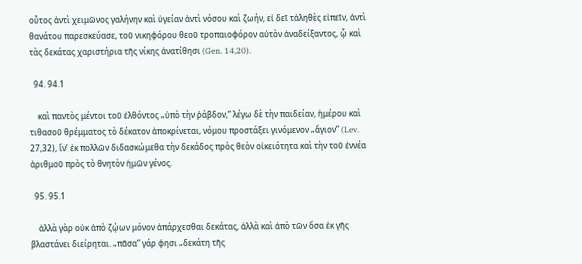οὗτος ἀντὶ χειμῶνος γαλήνην καὶ ὑγείαν ἀντὶ νόσου καὶ ζωήν, εἰ δεῖ τἀληθὲς εἰπεῖν, ἀντὶ θανάτου παρεσκεύασε, τοῦ νικηφόρου θεοῦ τροπαιοφόρον αὐτὸν ἀναδείξαντος, ᾧ καὶ τὰς δεκάτας χαριστήρια τῆς νίκης ἀνατίθησι (Gen. 14,20).

  94. 94.1

    καὶ παντὸς μέντοι τοῦ ἐλθόντος „ὑπὸ τὴν ῥάβδον,“ λέγω δὲ τὴν παιδείαν, ἡμέρου καὶ τιθασοῦ θρέμματος τὸ δέκατον ἀποκρίνεται, νόμου προστάξει γινόμενον „ἅγιον” (Lev. 27,32), ἵν’ ἐκ πολλῶν διδασκώμεθα τὴν δεκάδος πρὸς θεὸν οἰκειότητα καὶ τὴν τοῦ ἐννέα ἀριθμοῦ πρὸς τὸ θνητὸν ἡμῶν γένος.

  95. 95.1

    ἀλλὰ γὰρ οὐκ ἀπὸ ζῴων μόνον ἀπάρχεσθαι δεκάτας, ἀλλὰ καὶ ἀπὸ τῶν ὅσα ἐκ γῆς βλαστάνει διείρηται. „πᾶσα” γάρ φησι „δεκάτη τῆς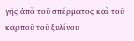γῆς ἀπὸ τοῦ σπέρματος καὶ τοῦ καρποῦ τοῦ ξυλίνου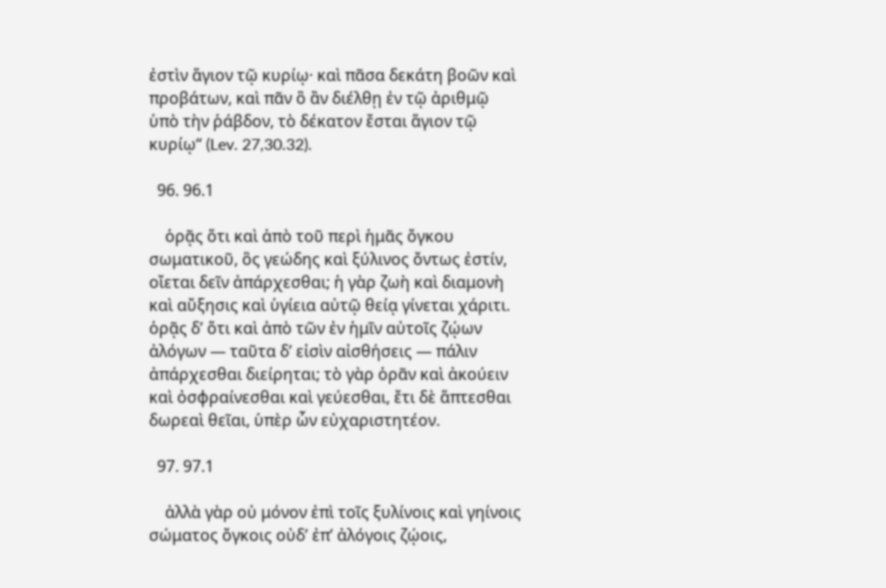ἐστὶν ἅγιον τῷ κυρίῳ· καὶ πᾶσα δεκάτη βοῶν καὶ προβάτων, καὶ πᾶν ὃ ἂν διέλθῃ ἐν τῷ ἀριθμῷ ὑπὸ τὴν ῥάβδον, τὸ δέκατον ἔσται ἅγιον τῷ κυρίῳ“ (Lev. 27,30.32).

  96. 96.1

    ὁρᾷς ὅτι καὶ ἀπὸ τοῦ περὶ ἡμᾶς ὄγκου σωματικοῦ, ὃς γεώδης καὶ ξύλινος ὄντως ἐστίν, οἴεται δεῖν ἀπάρχεσθαι; ἡ γὰρ ζωὴ καὶ διαμονὴ καὶ αὔξησις καὶ ὑγίεια αὐτῷ θείᾳ γίνεται χάριτι. ὁρᾷς δ’ ὅτι καὶ ἀπὸ τῶν ἐν ἡμῖν αὐτοῖς ζῴων ἀλόγων — ταῦτα δ’ εἰσὶν αἰσθήσεις — πάλιν ἀπάρχεσθαι διείρηται; τὸ γὰρ ὁρᾶν καὶ ἀκούειν καὶ ὀσφραίνεσθαι καὶ γεύεσθαι, ἔτι δὲ ἅπτεσθαι δωρεαὶ θεῖαι, ὑπὲρ ὧν εὐχαριστητέον.

  97. 97.1

    ἀλλὰ γὰρ οὐ μόνον ἐπὶ τοῖς ξυλίνοις καὶ γηίνοις σώματος ὄγκοις οὐδ’ ἐπ’ ἀλόγοις ζῴοις,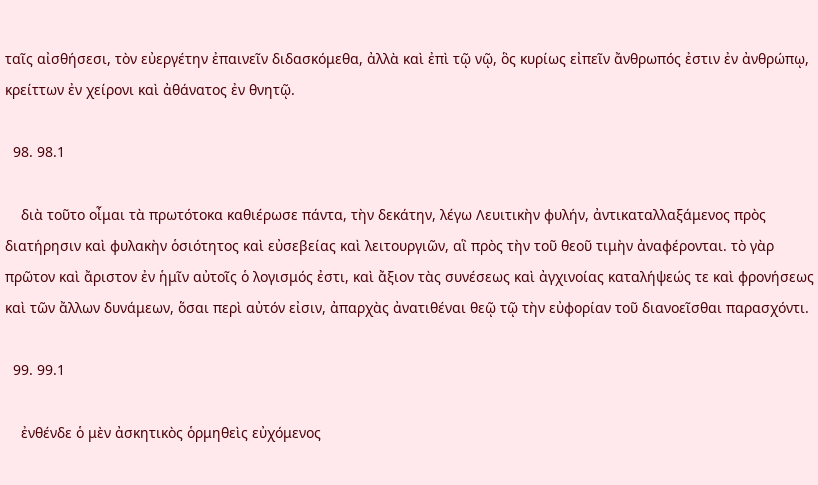ταῖς αἰσθήσεσι, τὸν εὐεργέτην ἐπαινεῖν διδασκόμεθα, ἀλλὰ καὶ ἐπὶ τῷ νῷ, ὃς κυρίως εἰπεῖν ἄνθρωπός ἐστιν ἐν ἀνθρώπῳ, κρείττων ἐν χείρονι καὶ ἀθάνατος ἐν θνητῷ.

  98. 98.1

    διὰ τοῦτο οἶμαι τὰ πρωτότοκα καθιέρωσε πάντα, τὴν δεκάτην, λέγω Λευιτικὴν φυλήν, ἀντικαταλλαξάμενος πρὸς διατήρησιν καὶ φυλακὴν ὁσιότητος καὶ εὐσεβείας καὶ λειτουργιῶν, αἳ πρὸς τὴν τοῦ θεοῦ τιμὴν ἀναφέρονται. τὸ γὰρ πρῶτον καὶ ἄριστον ἐν ἡμῖν αὐτοῖς ὁ λογισμός ἐστι, καὶ ἄξιον τὰς συνέσεως καὶ ἀγχινοίας καταλήψεώς τε καὶ φρονήσεως καὶ τῶν ἄλλων δυνάμεων, ὅσαι περὶ αὐτόν εἰσιν, ἀπαρχὰς ἀνατιθέναι θεῷ τῷ τὴν εὐφορίαν τοῦ διανοεῖσθαι παρασχόντι.

  99. 99.1

    ἐνθένδε ὁ μὲν ἀσκητικὸς ὁρμηθεὶς εὐχόμενος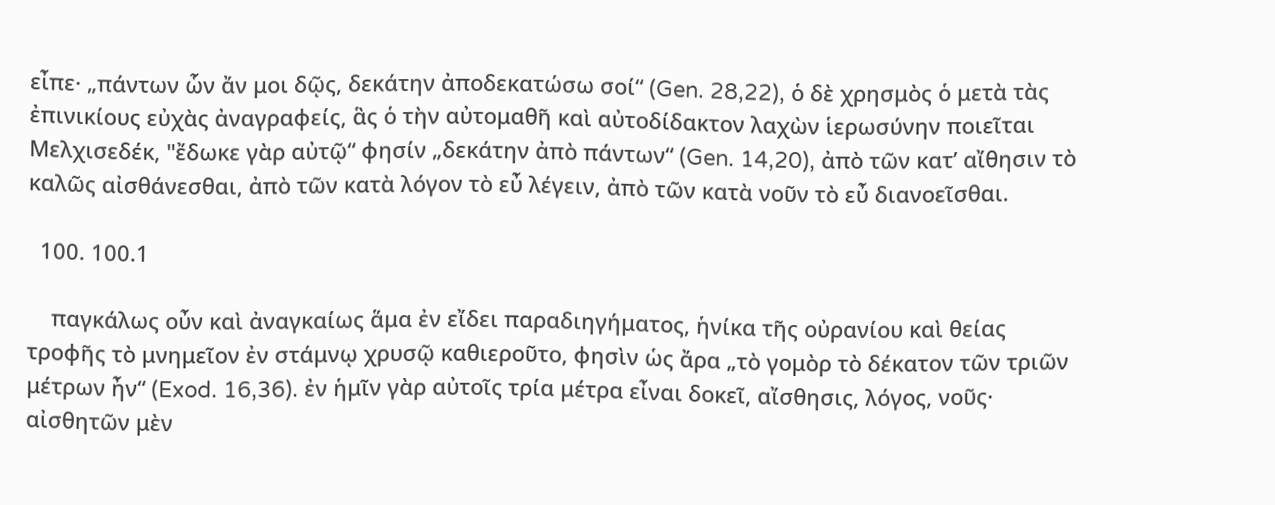εἶπε· „πάντων ὧν ἄν μοι δῷς, δεκάτην ἀποδεκατώσω σοί“ (Gen. 28,22), ὁ δὲ χρησμὸς ὁ μετὰ τὰς ἐπινικίους εὐχὰς ἀναγραφείς, ἃς ὁ τὴν αὐτομαθῆ καὶ αὐτοδίδακτον λαχὼν ἱερωσύνην ποιεῖται Μελχισεδέκ, "ἔδωκε γὰρ αὐτῷ“ φησίν „δεκάτην ἀπὸ πάντων“ (Gen. 14,20), ἀπὸ τῶν κατ’ αἴθησιν τὸ καλῶς αἰσθάνεσθαι, ἀπὸ τῶν κατὰ λόγον τὸ εὖ λέγειν, ἀπὸ τῶν κατὰ νοῦν τὸ εὖ διανοεῖσθαι.

  100. 100.1

    παγκάλως οὖν καὶ ἀναγκαίως ἅμα ἐν εἴδει παραδιηγήματος, ἡνίκα τῆς οὐρανίου καὶ θείας τροφῆς τὸ μνημεῖον ἐν στάμνῳ χρυσῷ καθιεροῦτο, φησὶν ὡς ἄρα „τὸ γομὸρ τὸ δέκατον τῶν τριῶν μέτρων ἦν“ (Exod. 16,36). ἐν ἡμῖν γὰρ αὐτοῖς τρία μέτρα εἶναι δοκεῖ, αἴσθησις, λόγος, νοῦς· αἰσθητῶν μὲν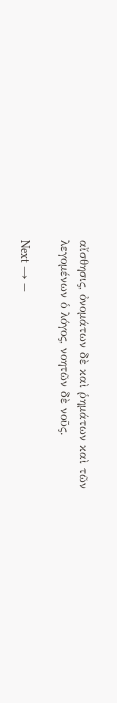αἴσθησις, ὀνομάτων δὲ καὶ ῥημάτων καὶ τῶν λεγομένων ὁ λόγος, νοητῶν δὲ νοῦς.

Next → —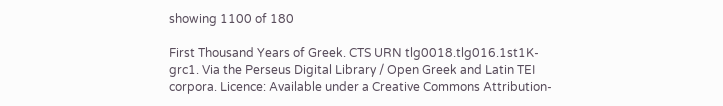showing 1100 of 180

First Thousand Years of Greek. CTS URN tlg0018.tlg016.1st1K-grc1. Via the Perseus Digital Library / Open Greek and Latin TEI corpora. Licence: Available under a Creative Commons Attribution-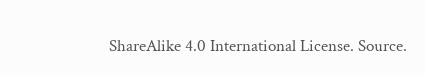ShareAlike 4.0 International License. Source.